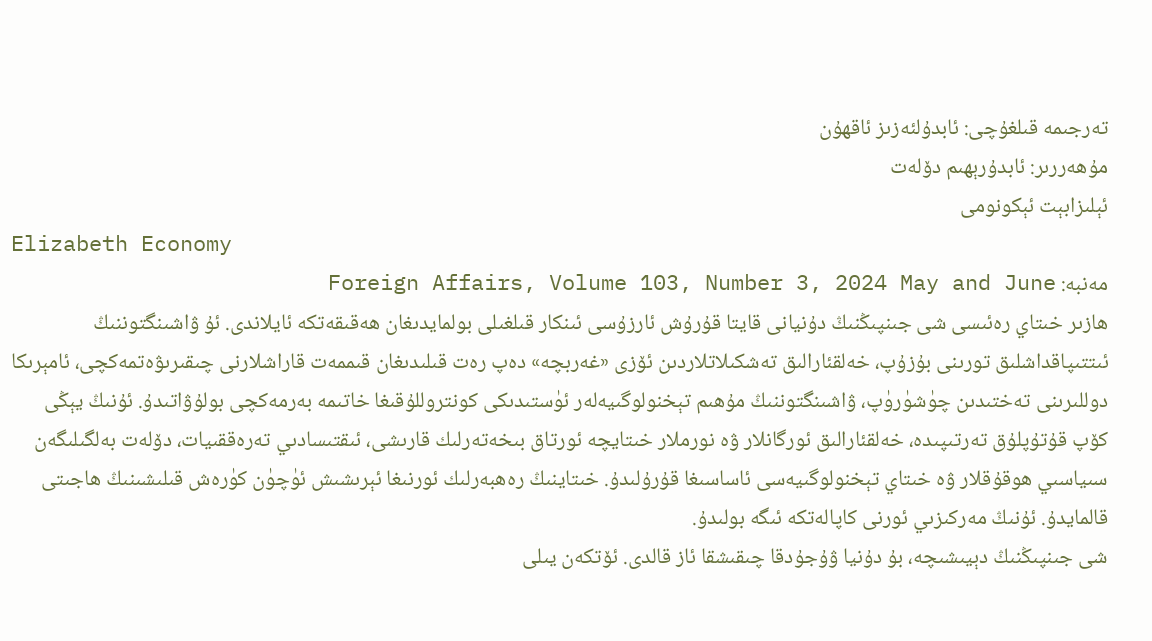تەرجىمە قىلغۇچى: ئابدۇلئەزىز ئاقھۇن
مۇھەررىر: ئابدۇرېھىم دۆلەت
ئېلىزابېت ئېكونومى
Elizabeth Economy
مەنبە: Foreign Affairs, Volume 103, Number 3, 2024 May and June
ھازىر خىتاي رەئىسى شى جىنپىڭنىڭ دۇنيانى قايتا قۇرۇش ئارزۇسى ئىنكار قىلغىلى بولمايدىغان ھەقىقەتكە ئايلاندى. ئۇ ۋاشىنگتوننىڭ ئىتتىپاقداشلىق تورىنى بۇزۇپ، خەلقئارالىق تەشكىلاتلاردىن ئۆزى «غەربچە» دەپ رەت قىلىدىغان قىممەت قاراشلارنى چىقىرىۋەتمەكچى، ئامېرىكا دوللىرىنى تەختىدىن چۈشۈرۈپ، ۋاشىنگتوننىڭ مۇھىم تېخنولوگىيەلەر ئۈستىدىكى كونتروللۇقىغا خاتىمە بەرمەكچى بولۇۋاتىدۇ. ئۇنىڭ يېڭى كۆپ قۇتۇپلۇق تەرتىپىدە، خەلقئارالىق ئورگانلار ۋە نورملار خىتايچە ئورتاق بىخەتەرلىك قارىشى، ئىقتىسادىي تەرەققىيات، دۆلەت بەلگىلىگەن سىياسىي ھوقۇقلار ۋە خىتاي تېخنولوگىيەسى ئاساسىغا قۇرۇلىدۇ. خىتاينىڭ رەھبەرلىك ئورنىغا ئېرىشىش ئۈچۈن كۈرەش قىلىشىنىڭ ھاجىتى قالمايدۇ. ئۇنىڭ مەركىزىي ئورنى كاپالەتكە ئىگە بولىدۇ.
شى جىنپىڭنىڭ دېيىشىچە، بۇ دۇنيا ۋۇجۇدقا چىقىشقا ئاز قالدى. ئۆتكەن يىلى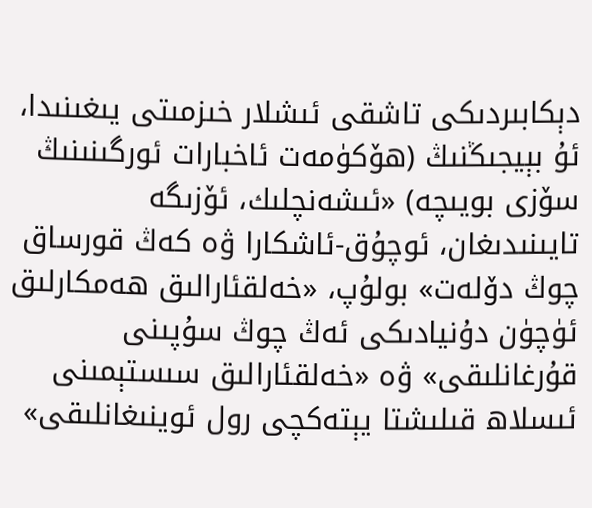دېكابىردىكى تاشقى ئىشلار خىزمىتى يىغىنىدا، ئۇ بېيجىڭنىڭ (ھۆكۈمەت ئاخبارات ئورگىنىنىڭ سۆزى بويىچە) «ئىشەنچلىك، ئۆزىگە تايىنىدىغان، ئوچۇق-ئاشكارا ۋە كەڭ قورساق چوڭ دۆلەت» بولۇپ، «خەلقئارالىق ھەمكارلىق ئۈچۈن دۇنيادىكى ئەڭ چوڭ سۇپىنى قۇرغانلىقى» ۋە «خەلقئارالىق سىستېمىنى ئىسلاھ قىلىشتا يېتەكچى رول ئوينىغانلىقى»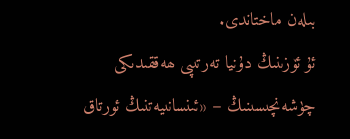بىلەن ماختاندى.
ئۇ ئۆزىنىڭ دۇنيا تەرتىپى ھەققىدىكى چۈشەنچىسىنىڭ – «ئىنسانىيەتنىڭ ئورتاق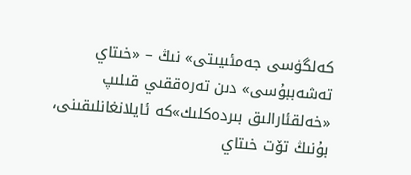كەلگۈسى جەمئىيىتى» نىڭ – «خىتاي تەشەببۇسى» دىن تەرەققىي قىلىپ «خەلقئارالىق بىردەكلىك»كە ئايلانغانلىقىنى، بۇنىڭ تۆت خىتاي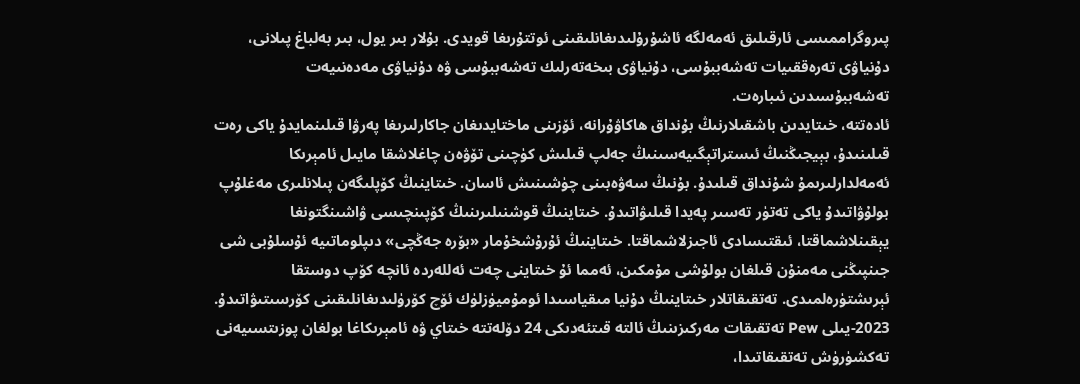پىروگراممىسى ئارقىلىق ئەمەلگە ئاشۇرۇلىدىغانلىقىنى ئوتتۇرىغا قويدى. بۇلار بىر يول، بىر بەلباغ پىلانى، دۇنياۋى تەرەققىيات تەشەببۇسى، دۇنياۋى بىخەتەرلىك تەشەببۇسى ۋە دۇنياۋى مەدەنىيەت تەشەببۇسىدىن ئىبارەت.
ئادەتتە، خىتايدىن باشقىلارنىڭ بۇنداق ھاكاۋۇرانە، ئۆزىنى ماختايدىغان جاكارلىرىغا پەرۋا قىلىنمايدۇ ياكى رەت قىلىنىدۇ، بېيجىڭنىڭ ئىستراتېگىيەسىنىڭ جەلپ قىلىش كۈچىنى تۆۋەن چاغلاشقا مايىل ئامېرىكا ئەمەلدارلىرىمۇ شۇنداق قىلىدۇ. بۇنىڭ سەۋەبىنى چۈشىنىش ئاسان. خىتاينىڭ كۆپلىگەن پىلانلىرى مەغلۇپ بولۇۋاتىدۇ ياكى تەتۈر تەسىر پەيدا قىلىۋاتىدۇ. خىتاينىڭ قوشنىلىرىنىڭ كۆپىنچىسى ۋاشىنگتونغا يېقىنلاشماقتا، ئىقتىسادى ئاجىزلاشماقتا. خىتاينىڭ ئۇرۇشخۇمار «بۆرە جەڭچى» دىپلوماتىيە ئۇسلۇبى شى جىنپىڭنى مەمنۇن قىلغان بولۇشى مۇمكىن، ئەمما ئۇ خىتاينى چەت ئەللەردە ئانچە كۆپ دوستقا ئېرىشتۈرەلمىدى. تەتقىقاتلار خىتاينىڭ دۇنيا مىقياسىدا ئومۇميۈزلۈك ئۆچ كۆرۈلىدىغانلىقىنى كۆرسىتىۋاتىدۇ.
2023-يىلى Pew تەتقىقات مەركىزىنىڭ ئالتە قىتئەدىكى 24 دۆلەتتە خىتاي ۋە ئامېرىكاغا بولغان پوزىتسىيەنى تەكشۈرۈش تەتقىقاتىدا،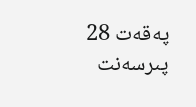پەقەت 28 پىرسەنت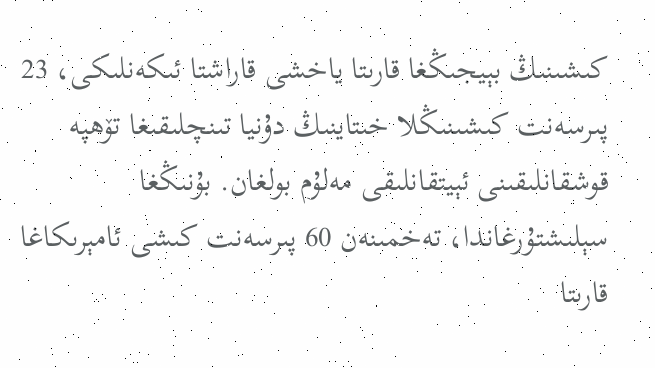كىشىنىڭ بېيجىڭغا قارىتا ياخشى قاراشتا ئىكەنلىكى، 23 پىرسەنت كىشىنىڭلا خىتاينىڭ دۇنيا تىنچلىقىغا تۆھپە قوشقانلىقىنى ئېيتقانلىقى مەلۇم بولغان. بۇنىڭغا سېلىشتۇرغاندا، تەخمىنەن 60 پىرسەنت كىشى ئامېرىكاغا قارىتا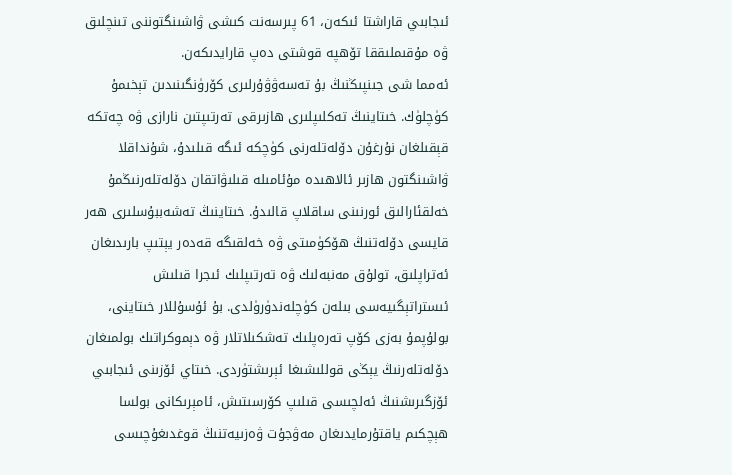ئىجابىي قاراشتا ئىكەن، 61 پىرسەنت كىشى ۋاشىنگتوننى تىنچلىق ۋە مۇقىملىققا تۆھپە قوشتى دەپ قارايدىكەن.
ئەمما شى جىنپىڭنىڭ بۇ تەسەۋۋۇرلىرى كۆرۈنگىنىدىن تېخىمۇ كۈچلۈك. خىتاينىڭ تەكلىپلىرى ھازىرقى تەرتىپتىن نارازى ۋە چەتكە قېقىلغان نۇرغۇن دۆلەتلەرنى كۈچكە ئىگە قىلىدۇ، شۇنداقلا ۋاشىنگتون ھازىر ئالاھىدە مۇئامىلە قىلىۋاتقان دۆلەتلەرنىڭمۇ خەلقئارالىق ئورنىنى ساقلاپ قالىدۇ. خىتاينىڭ تەشەببۇسلىرى ھەر قايسى دۆلەتنىڭ ھۆكۈمىتى ۋە خەلقىگە قەدەر يېتىپ بارىدىغان ئەتراپلىق، تولۇق مەنبەلىك ۋە تەرتىپلىك ئىجرا قىلىش ئىستراتېگىيەسى بىلەن كۈچلەندۈرۈلدى. بۇ ئۇسۇللار خىتاينى، بولۇپمۇ بەزى كۆپ تەرەپلىك تەشكىلاتلار ۋە دېموكراتىك بولمىغان دۆلەتلەرنىڭ يېڭى قوللىشىغا ئېرىشتۈردى. خىتاي ئۆزىنى ئىجابىي ئۆزگىرىشنىڭ ئەلچىسى قىلىپ كۆرسىتىش، ئامېرىكانى بولسا ھېچكىم ياقتۇرمايدىغان مەۋجۇت ۋەزىيەتنىڭ قوغدىغۇچىسى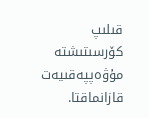قىلىپ كۆرسىتىشتە مۇۋەپپەقىيەت قازانماقتا.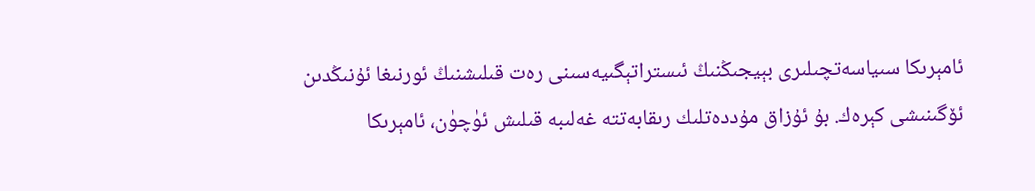ئامېرىكا سىياسەتچىلىرى بېيجىڭنىڭ ئىستراتېگىيەسىنى رەت قىلىشنىڭ ئورنىغا ئۇنىڭدىن ئۆگىنىشى كېرەك. بۇ ئۇزاق مۇددەتلىك رىقابەتتە غەلىبە قىلىش ئۈچۈن، ئامېرىكا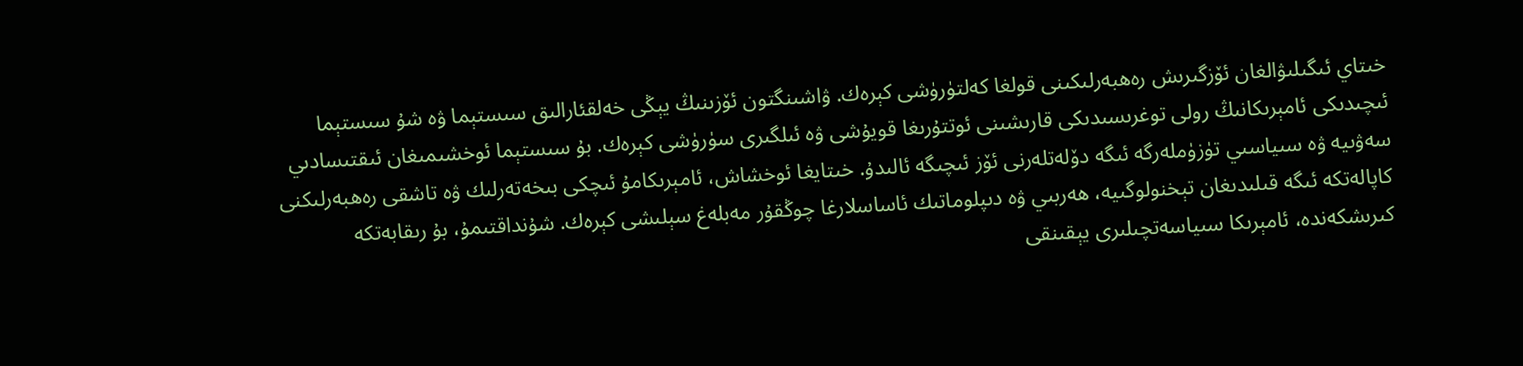خىتاي ئىگىلىۋالغان ئۆزگىرىش رەھبەرلىكىنى قولغا كەلتۈرۈشى كېرەك. ۋاشىنگتون ئۆزىنىڭ يېڭى خەلقئارالىق سىستېما ۋە شۇ سىستېما ئىچىدىكى ئامېرىكانىڭ رولى توغرىسىدىكى قارىشىنى ئوتتۇرىغا قويۇشى ۋە ئىلگىرى سۈرۈشى كېرەك. بۇ سىستېما ئوخشىمىغان ئىقتىسادىي سەۋىيە ۋە سىياسىي تۈزۈملەرگە ئىگە دۆلەتلەرنى ئۆز ئىچىگە ئالىدۇ. خىتايغا ئوخشاش، ئامېرىكامۇ ئىچكى بىخەتەرلىك ۋە تاشقى رەھبەرلىكنى كاپالەتكە ئىگە قىلىدىغان تېخنولوگىيە، ھەربىي ۋە دىپلوماتىك ئاساسلارغا چوڭقۇر مەبلەغ سېلىشى كېرەك. شۇنداقتىمۇ، بۇ رىقابەتكە كىرىشكەندە، ئامېرىكا سىياسەتچىلىرى يېقىنقى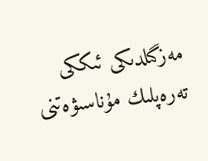مەزگىلدىكى ئىككى تەرەپلىك مۇناسىۋەتنى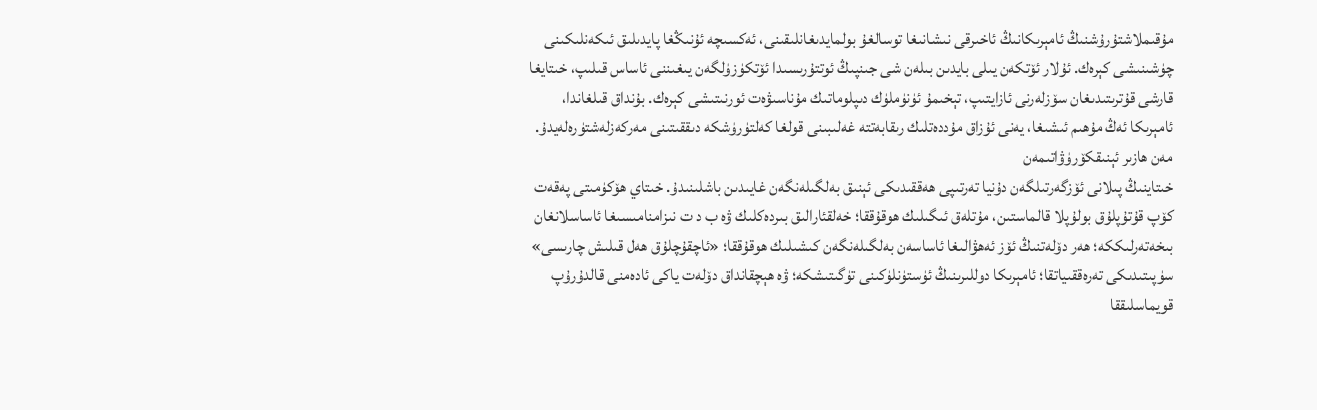مۇقىملاشتۇرۇشنىڭ ئامېرىكانىڭ ئاخىرقى نىشانىغا توسالغۇ بولمايدىغانلىقىنى، ئەكسىچە ئۇنىڭغا پايدىلىق ئىكەنلىكىنى چۈشىنىشى كېرەك. ئۇلار ئۆتكەن يىلى بايدىن بىلەن شى جىنپىڭ ئوتتۇرىسىدا ئۆتكۈزۈلگەن يىغىننى ئاساس قىلىپ، خىتايغا قارشى قۇترىتىدىغان سۆزلەرنى ئازايتىپ، تېخىمۇ ئۈنۈملۈك دىپلوماتىك مۇناسىۋەت ئورنىتىشى كېرەك. بۇنداق قىلغاندا، ئامېرىكا ئەڭ مۇھىم ئىشىغا، يەنى ئۇزاق مۇددەتلىك رىقابەتتە غەلىبىنى قولغا كەلتۈرۈشكە دىققىتىنى مەركەزلەشتۈرەلەيدۇ.
مەن ھازىر ئېنىقكۆرۈۋاتىمەن
خىتاينىڭ پىلانى ئۆزگەرتىلگەن دۇنيا تەرتىپى ھەققىدىكى ئېنىق بەلگىلەنگەن غايىدىن باشلىنىدۇ. خىتاي ھۆكۈمىتى پەقەت كۆپ قۇتۇپلۇق بولۇپلا قالماستىن، مۇتلەق ئىگىلىك ھوقۇققا؛ خەلقئارالىق بىردەكلىك ۋە ب د ت نىزامنامىسىغا ئاساسلانغان بىخەتەرلىككە؛ ھەر دۆلەتنىڭ ئۆز ئەھۋالىغا ئاساسەن بەلگىلەنگەن كىشىلىك ھوقۇققا؛ «ئاچقۇچلۇق ھەل قىلىش چارىسى» سۈپىتىدىكى تەرەققىياتقا؛ ئامېرىكا دوللىرىنىڭ ئۈستۈنلۈكىنى تۈگىتىشكە؛ ۋە ھېچقانداق دۆلەت ياكى ئادەمنى قالدۇرۇپ قويماسلىققا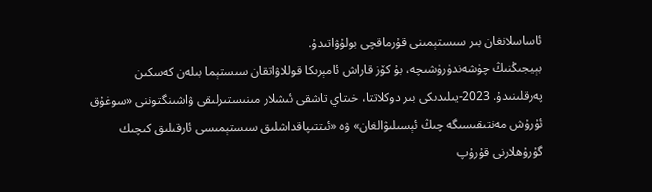ئاساسلانغان بىر سىستېمىنى قۇرماقچى بولۇۋاتىدۇ.
بېيجىڭنىڭ چۈشەندۈرۈشىچە، بۇ كۆز قاراش ئامېرىكا قوللاۋاتقان سىستېما بىلەن كەسكىن پەرقلىنىدۇ. 2023-يىلىدىكى بىر دوكلاتتا، خىتاي تاشقى ئىشلار مىنىستىرلىقى ۋاشىنگتوننى «سوغۇق ئۇرۇش مەنتىقىسىگە چىڭ ئېسىلىۋالغان» ۋە «ئىتتىپاقداشلىق سىستېمىسى ئارقىلىق كىچىك گۇرۇھلارنى قۇرۇپ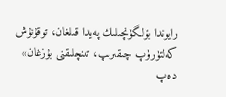رايوندا بۆلگۈنچىلىك پەيدا قىلغان، توقۇنۇش كەلتۈرۈپ چىقىرىپ، تىنچلىقنى بۇزغان» دەپ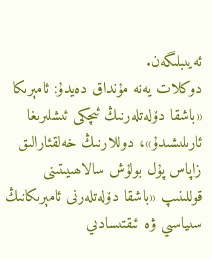ئەيىبلىگەن.
دوكلات يەنە مۇنداق دەيدۇ: ئامېرىكا «باشقا دۆلەتلەرنىڭ ئىچكى ئىشلىرىغا ئارىلىشىدۇ»، دوللارنىڭ خەلقئارالىق زاپاس پۇل بولۇش سالاھىيىتىنى قوللىنىپ «باشقا دۆلەتلەرنى ئامېرىكانىڭ سىياسىي ۋە ئىقتىسادىي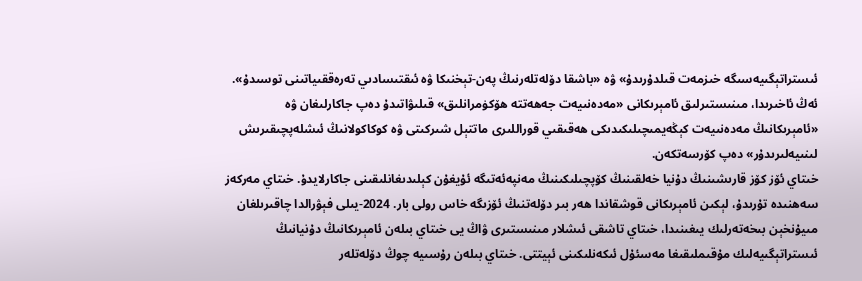ئىستراتېگىيەسىگە خىزمەت قىلدۇرىدۇ» ۋە «باشقا دۆلەتلەرنىڭ پەن-تېخنىكا ۋە ئىقتىسادىي تەرەققىياتىنى توسىدۇ». ئەڭ ئاخىرىدا، مىنىستىرلىق ئامېرىكانى «مەدەنىيەت جەھەتتە ھۆكۈمرانلىق» قىلىۋاتىدۇ دەپ جاكارلىغان ۋە «ئامېرىكانىڭ مەدەنىيەت كېڭەيمىچىلىكىدىكى ھەقىقىي قوراللىرى ماتتېل شىركىتى ۋە كوكاكولانىڭ ئىشلەپچىقىرىش لىنىيەلىرىدۇر» دەپ كۆرسەتكەن.
خىتاي ئۆز كۆز قارىشىنىڭ دۇنيا خەلقىنىڭ كۆپچىلىكىنىڭ مەنپەئەتىگە ئۇيغۇن كېلىدىغانلىقىنى جاكارلايدۇ. خىتاي مەركەز سەھنىدە تۇرىدۇ، لېكىن ئامېرىكانى قوشقاندا ھەر بىر دۆلەتنىڭ ئۆزىگە خاس رولى بار. 2024-يىلى فېۋرالدا چاقىرىلغان مىيۇنخېن بىخەتەرلىك يىغىنىدا، خىتاي تاشقى ئىشلار مىنىستىرى ۋاڭ يى خىتاي بىلەن ئامېرىكانىڭ دۇنيانىڭ ئىستراتېگىيەلىك مۇقىملىقىغا مەسئۇل ئىكەنلىكىنى ئېيتتى. خىتاي بىلەن رۇسىيە چوڭ دۆلەتلەر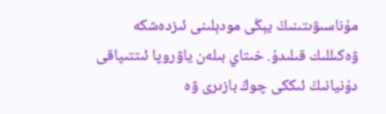مۇناسىۋىتىنىڭ يېڭى مودېلىنى ئىزدەشكە ۋەكىللىك قىلىدۇ. خىتاي بىلەن ياۋروپا ئىتتىپاقى دۇنيانىڭ ئىككى چوڭ بازىرى ۋە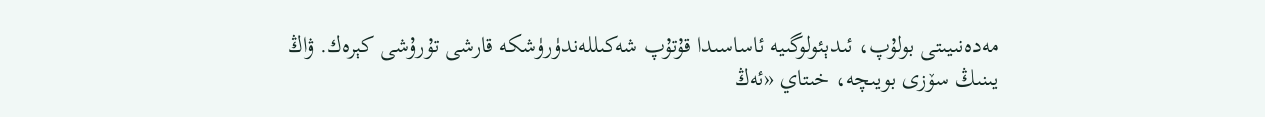مەدەنىيىتى بولۇپ، ئىدېئولوگىيە ئاساسىدا قۇتۇپ شەكىللەندۈرۈشكە قارشى تۇرۇشى كېرەك. ۋاڭ يىنىڭ سۆزى بويىچە، خىتاي «ئەڭ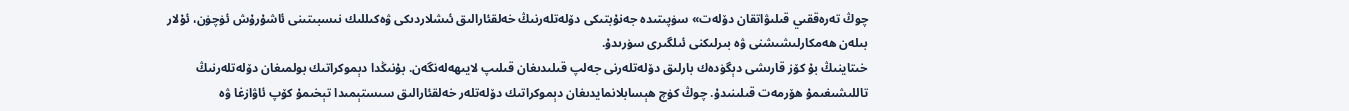چوڭ تەرەققىي قىلىۋاتقان دۆلەت» سۈپىتىدە جەنۇبتىكى دۆلەتلەرنىڭ خەلقئارالىق ئىشلاردىكى ۋەكىللىك نىسبىتىنى ئاشۇرۇش ئۈچۈن، ئۇلار بىلەن ھەمكارلىشىشنى ۋە بىرلىكنى ئىلگىرى سۈرىدۇ.
خىتاينىڭ بۇ كۆز قارىشى دېگۈدەك بارلىق دۆلەتلەرنى جەلپ قىلىدىغان قىلىپ لايىھەلەنگەن. بۇنىڭدا دېموكراتىك بولمىغان دۆلەتلەرنىڭ تاللىشىغىمۇ ھۆرمەت قىلىنىدۇ. چوڭ كۈچ ھېسابلانمايدىغان دېموكراتىك دۆلەتلەر خەلقئارالىق سىستېمىدا تېخىمۇ كۆپ ئاۋازغا ۋە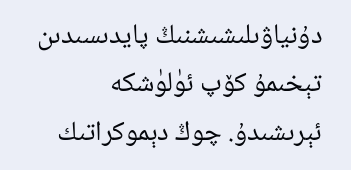دۇنياۋىلىشىشنىڭ پايدىسىدىن تېخىمۇ كۆپ ئۈلۈشكە ئېرىشىدۇ. چوڭ دېموكراتىك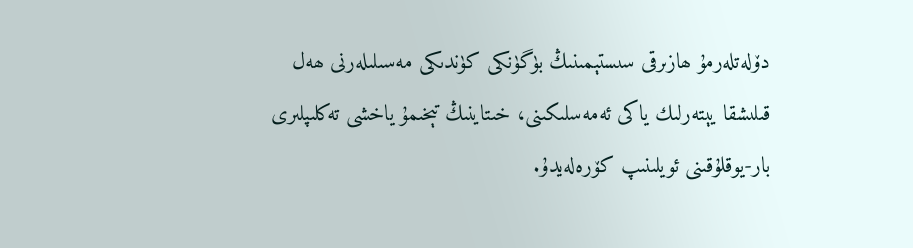دۆلەتلەرمۇ ھازىرقى سىستېمىنىڭ بۈگۈنكى كۈندىكى مەسىلىلەرنى ھەل قىلىشقا يېتەرلىك ياكى ئەمەسلىكىنى، خىتاينىڭ تېخىمۇ ياخشى تەكلىپلىرى بار-يوقلۇقىنى ئويلىنىپ كۆرەلەيدۇ.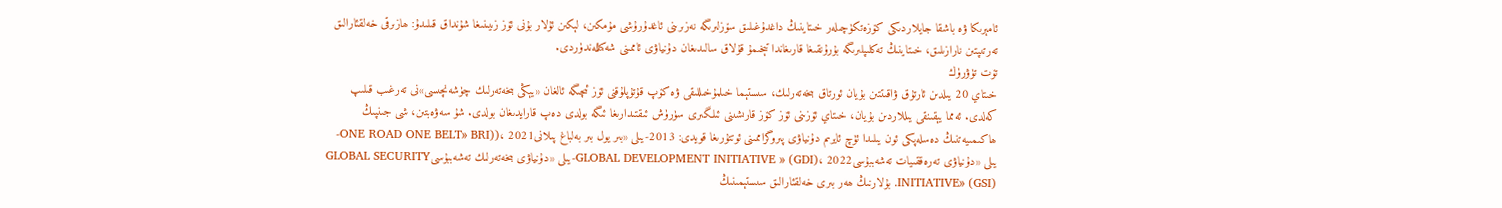ئامېرىكا ۋە باشقا جايلاردىكى كۆزەتكۈچىلەر خىتاينىڭ داغدۇغىلىق سۆزلىرىگە نەزىرىنى ئاغدۇرۇشى مۇمكىن، لېكىن ئۇلار بۇنى ئۆز زىيىنىغا شۇنداق قىلىدۇ: ھازىرقى خەلقئارالىق تەرتىپتىن نارازىلىق، خىتاينىڭ تەكلىپلىرىگە بۇرۇنقىغا قارىغاندا تېخىمۇ قۇلاق سالىدىغان دۇنياۋى ئاممىنى شەكىللەندۈردى.
تۆت تۈۋرۈك
خىتاي 20 يىلدىن ئارتۇق ۋاقىتتىن بۇيان ئورتاق بىخەتەرلىك، سىستېما خىلمۇخىللىقى ۋە كۆپ قۇتۇپلۇقنى ئۆز ئىچىگە ئالغان «يېڭى بىخەتەرلىك چۈشەنچىسى»نى تەرغىب قىلىپ كەلدى. ئەمما يېقىنقى يىللاردىن بۇيان، خىتاي ئۆزىنى ئۆز كۆز قارىشىنى ئىلگىرى سۈرۈش ئىقتىدارىغا ئىگە بولدى دەپ قارايدىغان بولدى. شۇ سەۋەبتىن، شى جىنپىڭ ھاكىمىيەتنىڭ دەسلەپكى ئون يىلىدا ئۈچ ئايرىم دۇنياۋى پىروگراممىنى ئوتتۇرىغا قويدى: 2013-يىلى «بىر يول بىر بەلباغ پىلانىONE ROAD ONE BELT» BRI))، 2021-يىلى «دۇنياۋى تەرەققىيات تەشەببۇسىGLOBAL DEVELOPMENT INITIATIVE » (GDI)، 2022-يىلى «دۇنياۋى بىخەتەرلىك تەشەببۇسىGLOBAL SECURITY INITIATIVE» (GSI). بۇلارنىڭ ھەر بىرى خەلقئارالىق سىستېمىنىڭ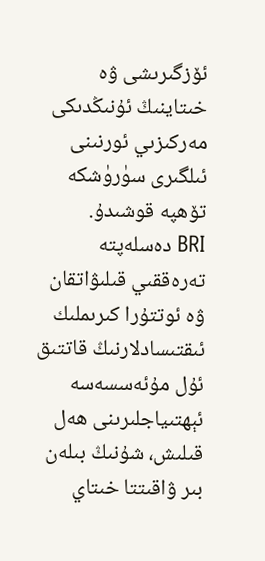ئۆزگىرىشى ۋە خىتاينىڭ ئۇنىڭدىكى مەركىزىي ئورنىنى ئىلگىرى سۈرۈشكە تۆھپە قوشىدۇ.
BRI دەسلەپتە تەرەققىي قىلىۋاتقان ۋە ئوتتۇرا كىرىملىك ئىقتىسادلارنىڭ قاتتىق ئۇل مۇئەسسەسە ئېھتىياجلىرىنى ھەل قىلىش، شۇنىڭ بىلەن بىر ۋاقىتتا خىتاي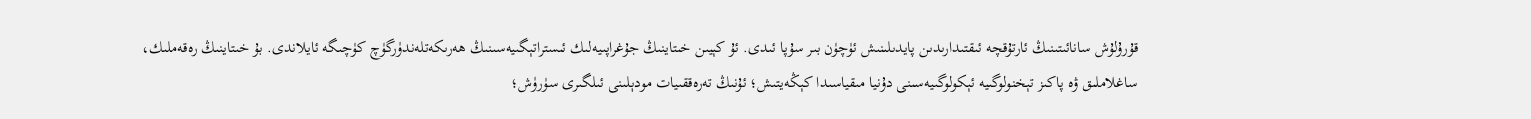قۇرۇلۇش سانائىتىنىڭ ئارتۇقچە ئىقتىدارىدىن پايدىلىنىش ئۈچۈن بىر سۇپا ئىدى. ئۇ كېيىن خىتاينىڭ جۇغراپىيەلىك ئىستراتېگىيەسىنىڭ ھەرىكەتلەندۈرگۈچ كۈچىگە ئايلاندى. بۇ خىتاينىڭ رەقەملىك، ساغلاملىق ۋە پاكىز تېخنولوگىيە ئېكولوگىيەسىنى دۇنيا مىقياسىدا كېڭەيتىش؛ ئۇنىڭ تەرەققىيات مودېلىنى ئىلگىرى سۈرۈش؛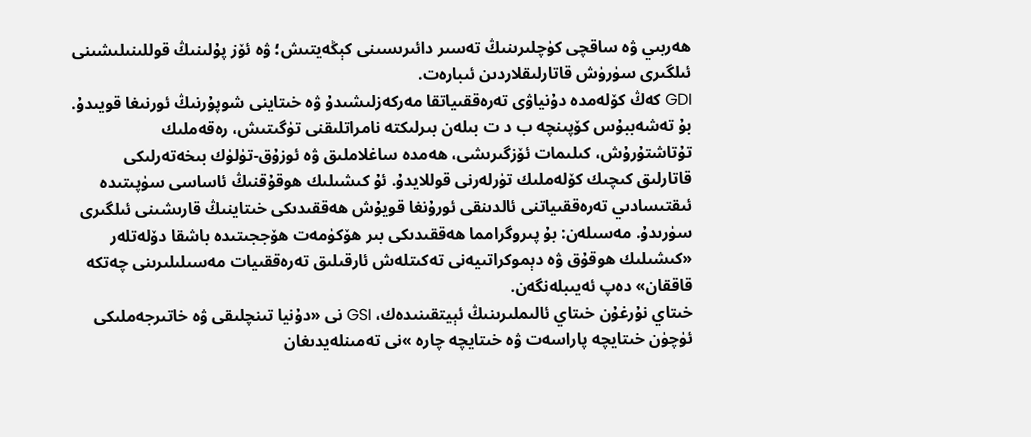ھەربىي ۋە ساقچى كۈچلىرىنىڭ تەسىر دائىرىسىنى كېڭەيتىش؛ ۋە ئۆز پۇلىنىڭ قوللىنىلىشىنى ئىلگىرى سۈرۈش قاتارلىقلاردىن ئىبارەت.
GDI كەڭ كۆلەمدە دۇنياۋى تەرەققىياتقا مەركەزلىشىدۇ ۋە خىتاينى شوپۇرنىڭ ئورنىغا قويىدۇ. بۇ تەشەببۇس كۆپىنچە ب د ت بىلەن بىرلىكتە نامراتلىقنى تۈگىتىش، رەقەملىك تۇتاشتۇرۇش، كىلىمات ئۆزگىرىشى، ھەمدە ساغلاملىق ۋە ئوزۇق-تۈلۈك بىخەتەرلىكى قاتارلىق كىچىك كۆلەملىك تۈرلەرنى قوللايدۇ. ئۇ كىشىلىك ھوقۇقنىڭ ئاساسى سۈپىتىدە ئىقتىسادىي تەرەققىياتنى ئالدىنقى ئورۇنغا قويۇش ھەققىدىكى خىتاينىڭ قارىشىنى ئىلگىرى سۈرىدۇ. مەسىلەن: بۇ پىروگرامما ھەققىدىكى بىر ھۆكۈمەت ھۆججىتىدە باشقا دۆلەتلەر «كىشىلىك ھوقۇق ۋە دېموكراتىيەنى تەكىتلەش ئارقىلىق تەرەققىيات مەسىلىلىرىنى چەتكە قاققان» دەپ ئەيىبلەنگەن.
خىتاي نۇرغۇن خىتاي ئالىملىرىنىڭ ئېيتقىنىدەك، GSI نى «دۇنيا تىنچلىقى ۋە خاتىرجەملىكى ئۈچۈن خىتايچە پاراسەت ۋە خىتايچە چارە »نى تەمىنلەيدىغان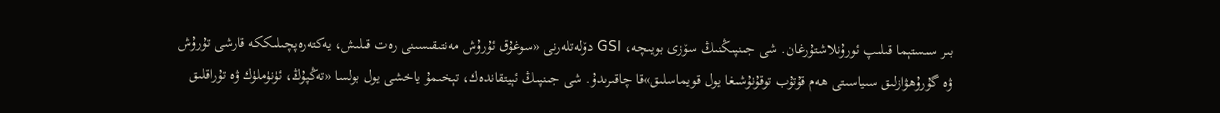بىر سىستېما قىلىپ ئورۇنلاشتۇرغان. شى جىنپىڭنىڭ سۆزى بويىچە، GSI دۆلەتلەرنى «سوغۇق ئۇرۇش مەنتىقىسىنى رەت قىلىش، يەكتەرەپچىلىككە قارشى تۇرۇش ۋە گۇرۇھۋازلىق سىياسىتى ھەم قۇتۇب توقۇنۇشىغا يول قويماسلىق»قا چاقىرىدۇ. شى جىنپىڭ ئېيتقاندەك، تېخىمۇ ياخشى يول بولسا «تەڭپۇڭ، ئۈنۈملۈك ۋە تۇراقلىق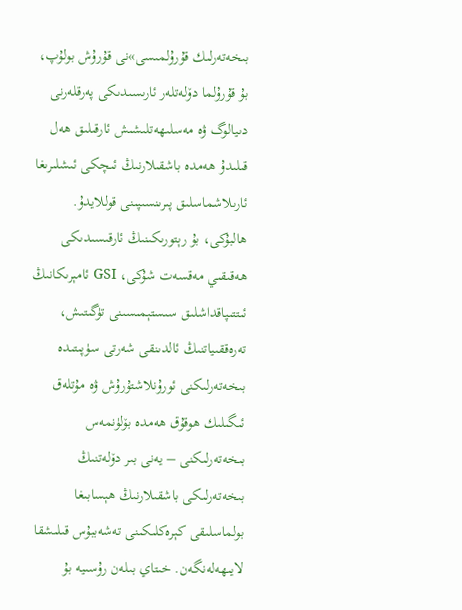بىخەتەرلىك قۇرۇلمىسى»نى قۇرۇش بولۇپ، بۇ قۇرۇلما دۆلەتلەر ئارىسىدىكى پەرقلەرنى دىيالوگ ۋە مەسلىھەتلىشىش ئارقىلىق ھەل قىلىدۇ ھەمدە باشقىلارنىڭ ئىچكى ئىشلىرىغا ئارىلاشماسلىق پىرىنسىپىنى قوللايدۇ. ھالبۇكى، بۇ رېتورىكىنىڭ ئارقىسىدىكى ھەقىقىي مەقسەت شۇكى، GSI ئامېرىكانىڭ ئىتتىپاقداشلىق سىستېمىسىنى تۈگىتىش، تەرەققىياتنىڭ ئالدىنقى شەرتى سۈپىتىدە بىخەتەرلىكنى ئورۇنلاشتۇرۇش ۋە مۇتلەق ئىگىلىك ھوقۇق ھەمدە بۆلۈنمەس بىخەتەرلىكنى – يەنى بىر دۆلەتنىڭ بىخەتەرلىكى باشقىلارنىڭ ھېسابىغا بولماسلىقى كېرەكلىكىنى تەشەببۇس قىلىشقا لايىھەلەنگەن. خىتاي بىلەن رۇسىيە بۇ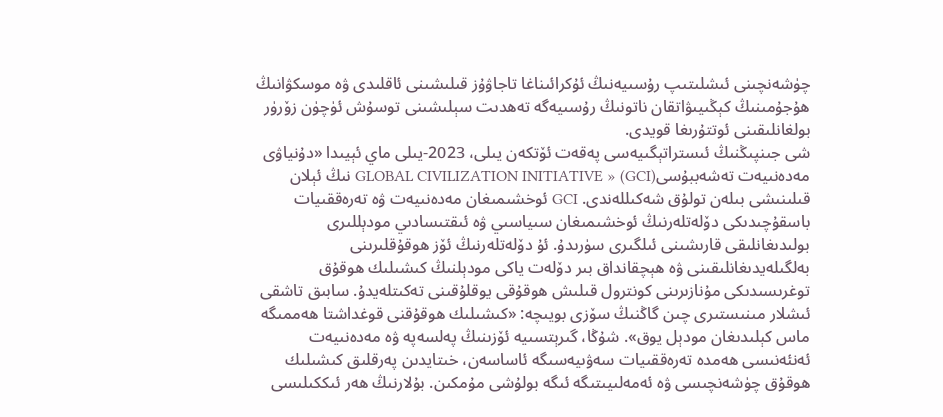چۈشەنچىنى ئىشلىتىپ رۇسىيەنىڭ ئۇكرائىناغا تاجاۋۇز قىلىشىنى ئاقلىدى ۋە موسكۋانىڭ ھۇجۇمىنىڭ كېڭىيىۋاتقان ناتونىڭ رۇسىيەگە تەھدىت سېلىشىنى توسۇش ئۈچۈن زۆرۈر بولغانلىقىنى ئوتتۇرىغا قويدى.
شى جىنپىڭنىڭ ئىستراتېگىيەسى پەقەت ئۆتكەن يىلى، 2023-يىلى ماي ئېيىدا «دۇنياۋى مەدەنىيەت تەشەببۇسىGLOBAL CIVILIZATION INITIATIVE » (GCI) نىڭ ئېلان قىلىنىشى بىلەن تولۇق شەكىللەندى. GCI ئوخشىمىغان مەدەنىيەت ۋە تەرەققىيات باسقۇچىدىكى دۆلەتلەرنىڭ ئوخشىمىغان سىياسىي ۋە ئىقتىسادىي مودېللىرى بولىدىغانلىقى قارىشىنى ئىلگىرى سۈرىدۇ. ئۇ دۆلەتلەرنىڭ ئۆز ھوقۇقلىرىنى بەلگىلەيدىغانلىقىنى ۋە ھېچقانداق بىر دۆلەت ياكى مودېلنىڭ كىشىلىك ھوقۇق توغرىسىدىكى مۇنازىرىنى كونترول قىلىش ھوقۇقى يوقلۇقىنى تەكىتلەيدۇ. سابىق تاشقى ئىشلار مىنىستىرى چىن گاڭنىڭ سۆزى بويىچە: «كىشىلىك ھوقۇقنى قوغداشتا ھەممىگە ماس كېلىدىغان مودېل يوق». شۇڭا، گىرېتسىيە ئۆزىنىڭ پەلسەپە ۋە مەدەنىيەت ئەنئەنىسى ھەمدە تەرەققىيات سەۋىيەسىگە ئاساسەن، خىتايدىن پەرقلىق كىشىلىك ھوقۇق چۈشەنچىسى ۋە ئەمەلىيىتىگە ئىگە بولۇشى مۇمكىن. بۇلارنىڭ ھەر ئىككىلىسى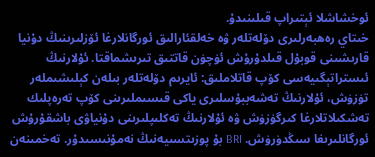ئوخشاشلا ئېتىراپ قىلىنىدۇ.
خىتاي رەھبەرلىرى دۆلەتلەر ۋە خەلقئارالىق ئورگانلارغا ئۆزلىرىنىڭ دۇنيا قارىشىنى قوبۇل قىلدۇرۇش ئۈچۈن قاتتىق تىرىشماقتا. ئۇلارنىڭ ئىستراتېگىيەسى كۆپ قاتلاملىق: ئايرىم دۆلەتلەر بىلەن كېلىشىملەر تۈزۈش، ئۇلارنىڭ تەشەببۇسلىرى ياكى قىسىملىرىنى كۆپ تەرەپلىك تەشكىلاتلارغا كىرگۈزۈش ۋە ئۇلارنىڭ تەكلىپلىرىنى دۇنياۋى باشقۇرۇش ئورگانلىرىغا سىڭدۈرۈش. BRI بۇ پوزىتسىيەنىڭ نەمۇنىسىدۇر. تەخمىنەن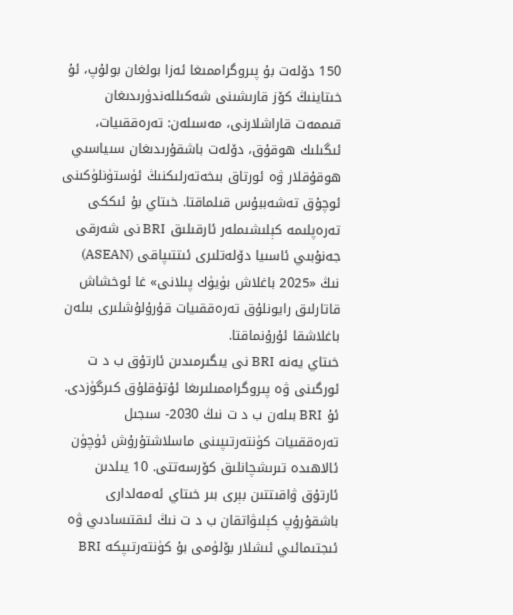150 دۆلەت بۇ پىروگراممىغا ئەزا بولغان بولۇپ، ئۇ خىتاينىڭ كۆز قارىشىنى شەكىللەندۈرىدىغان قىممەت قاراشلارنى، مەسىلەن: تەرەققىيات، ئىگىلىك ھوقۇق، دۆلەت باشقۇرىدىغان سىياسىي ھوقۇقلار ۋە ئورتاق بىخەتەرلىكنىڭ ئۈستۈنلۈكىنى ئوچۇق تەشەببۇس قىلماقتا. خىتاي بۇ ئىككى تەرەپلىمە كېلىشىملەر ئارقىلىق BRI نى شەرقى جەنۇبىي ئاسىيا دۆلەتلىرى ئىتتىپاقى (ASEAN) نىڭ «2025 باغلاش بۈيۈك پىلانى» غا ئوخشاش قاتارلىق رايونلۇق تەرەققىيات قۇرۇلۇشلىرى بىلەن باغلاشقا ئۇرۇنماقتا.
خىتاي يەنە BRI نى يىگىرمىدىن ئارتۇق ب د ت ئورگىنى ۋە پىروگراممىلىرىغا ئۇتۇقلۇق كىرگۈزدى. ئۇ BRI بىلەن ب د ت نىڭ 2030- سىجىل تەرەققىيات كۈنتەرتىپىنى ماسلاشتۇرۇش ئۈچۈن ئالاھىدە تىرىشچانلىق كۆرسەتتى. 10 يىلدىن ئارتۇق ۋاقىتتىن بېرى بىر خىتاي ئەمەلدارى باشقۇرۇپ كېلىۋاتقان ب د ت نىڭ ئىقتىسادىي ۋە ئىجتىمائىي ئىشلار بۆلۈمى بۇ كۈنتەرتىپكە BRI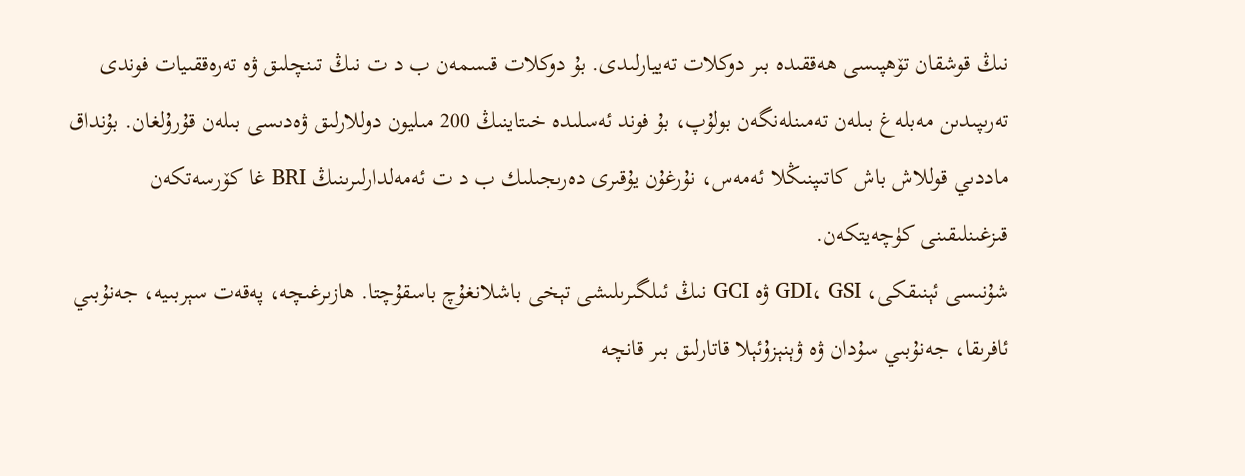نىڭ قوشقان تۆھپىسى ھەققىدە بىر دوكلات تەييارلىدى. بۇ دوكلات قىسمەن ب د ت نىڭ تىنچلىق ۋە تەرەققىيات فوندى تەرىپىدىن مەبلەغ بىلەن تەمىنلەنگەن بولۇپ، بۇ فوند ئەسلىدە خىتاينىڭ 200 مىليون دوللارلىق ۋەدىسى بىلەن قۇرۇلغان. بۇنداق ماددىي قوللاش باش كاتىپنىڭلا ئەمەس، نۇرغۇن يۇقىرى دەرىجىلىك ب د ت ئەمەلدارلىرىنىڭ BRI غا كۆرسەتكەن قىزغىنلىقىنى كۈچەيتكەن.
شۇنىسى ئېنىقكى، GDI، GSI ۋە GCI نىڭ ئىلگىرىلىشى تېخى باشلانغۇچ باسقۇچتا. ھازىرغىچە، پەقەت سېربىيە، جەنۇبىي ئافرىقا، جەنۇبىي سۇدان ۋە ۋېنېزۇئېلا قاتارلىق بىر قانچە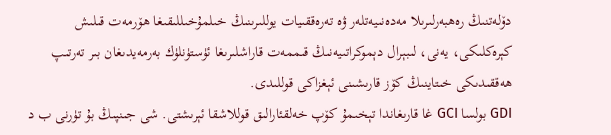دۆلەتنىڭ رەھبەرلىرىلا مەدەنىيەتلەر ۋە تەرەققىيات يوللىرىنىڭ خىلمۇخىللىقىغا ھۆرمەت قىلىش كېرەكلىكى، يەنى، لىبېرال دېموكراتىيەنىڭ قىممەت قاراشلىرىغا ئۈستۈنلۈك بەرمەيدىغان بىر تەرتىپ ھەققىدىكى خىتاينىڭ كۆز قارىشىنى ئېغزاكى قوللىدى.
GDI بولسا GCI غا قارىغاندا تېخىمۇ كۆپ خەلقئارالىق قوللاشقا ئېرىشتى. شى جىنپىڭ بۇ تۈرنى ب د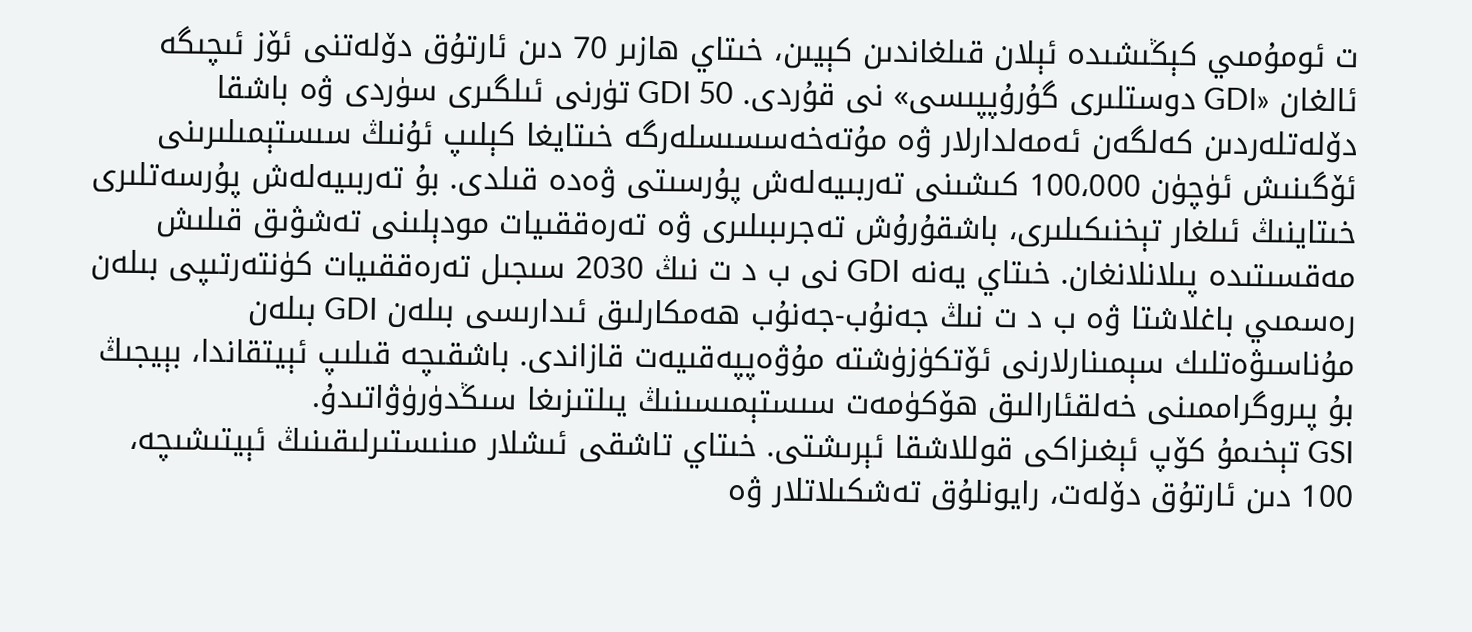ت ئومۇمىي كېڭىشىدە ئېلان قىلغاندىن كېيىن، خىتاي ھازىر 70 دىن ئارتۇق دۆلەتنى ئۆز ئىچىگە ئالغان «GDI دوستلىرى گۇرۇپپىسى» نى قۇردى. GDI 50 تۈرنى ئىلگىرى سۈردى ۋە باشقا دۆلەتلەردىن كەلگەن ئەمەلدارلار ۋە مۇتەخەسسىسلەرگە خىتايغا كېلىپ ئۇنىڭ سىستېمىلىرىنى ئۆگىنىش ئۈچۈن 100،000 كىشىنى تەربىيەلەش پۇرسىتى ۋەدە قىلدى. بۇ تەربىيەلەش پۇرسەتلىرى خىتاينىڭ ئىلغار تېخنىكىلىرى، باشقۇرۇش تەجرىبىلىرى ۋە تەرەققىيات مودېلىنى تەشۋىق قىلىش مەقسىتىدە پىلانلانغان. خىتاي يەنە GDI نى ب د ت نىڭ 2030 سىجىل تەرەققىيات كۈنتەرتىپى بىلەن رەسمىي باغلاشتا ۋە ب د ت نىڭ جەنۇب-جەنۇب ھەمكارلىق ئىدارىسى بىلەن GDI بىلەن مۇناسىۋەتلىك سېمىنارلارنى ئۆتكۈزۈشتە مۇۋەپپەقىيەت قازاندى. باشقىچە قىلىپ ئېيتقاندا، بېيجىڭ بۇ پىروگراممىنى خەلقئارالىق ھۆكۈمەت سىستېمىسىنىڭ يىلتىزىغا سىڭدۈرۈۋاتىدۇ.
GSI تېخىمۇ كۆپ ئېغىزاكى قوللاشقا ئېرىشتى. خىتاي تاشقى ئىشلار مىنىستىرلىقىنىڭ ئېيتىشىچە، 100 دىن ئارتۇق دۆلەت، رايونلۇق تەشكىلاتلار ۋە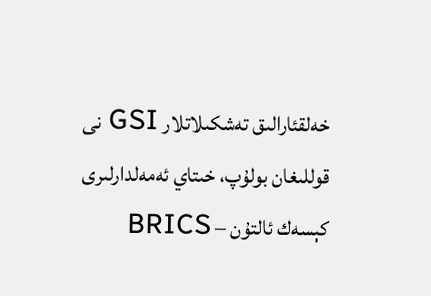خەلقئارالىق تەشكىلاتلار GSI نى قوللىغان بولۇپ، خىتاي ئەمەلدارلىرى كېسەك ئالتۇن – BRICS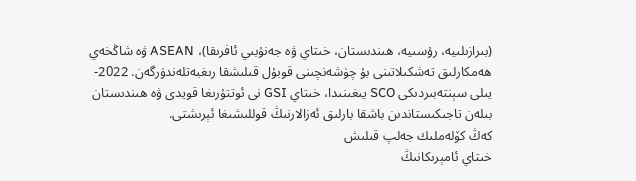(بىرازىلىيە، رۇسىيە، ھىندىستان، خىتاي ۋە جەنۇبىي ئافرىقا)، ASEAN ۋە شاڭخەي ھەمكارلىق تەشكىلاتىنى بۇ چۈشەنچىنى قوبۇل قىلىشقا رىغبەتلەندۈرگەن. 2022-يىلى سېنتەبىردىكى SCO يىغىنىدا، خىتاي GSI نى ئوتتۇرىغا قويدى ۋە ھىندىستان بىلەن تاجىكىستاندىن باشقا بارلىق ئەزالارنىڭ قوللىشىغا ئېرىشتى.
كەڭ كۆلەملىك جەلپ قىلىش
خىتاي ئامېرىكانىڭ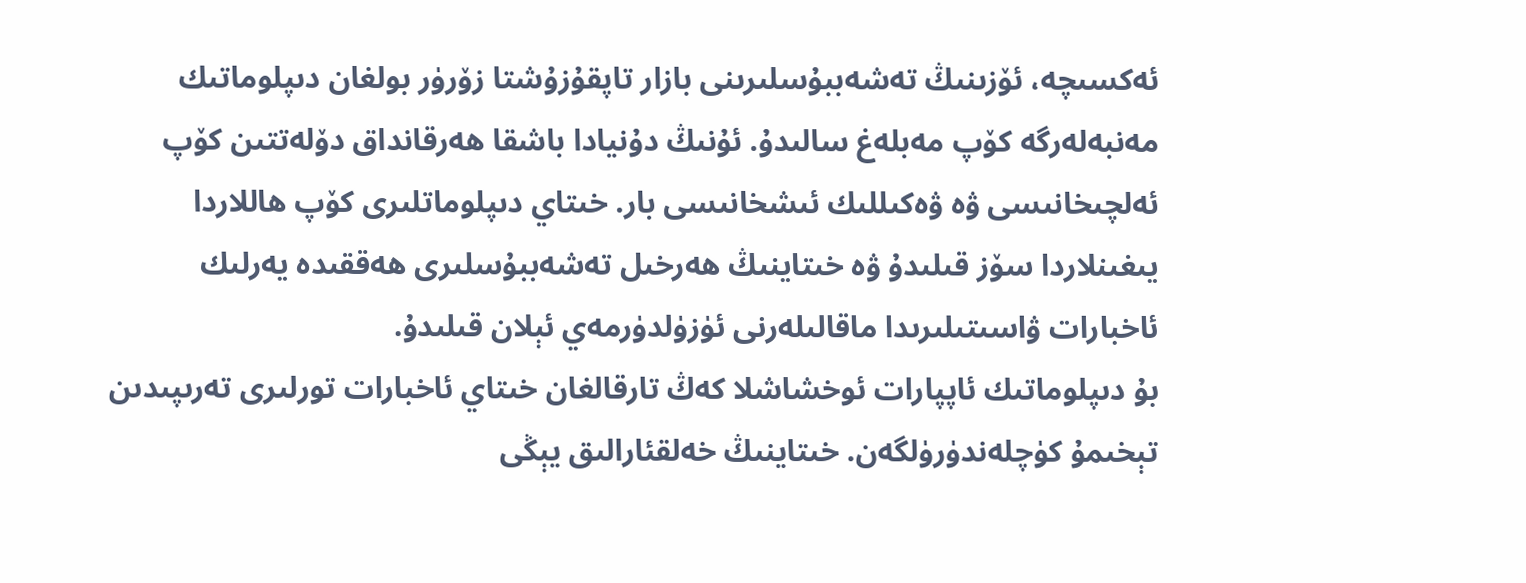ئەكسىچە، ئۆزىنىڭ تەشەببۇسلىرىنى بازار تاپقۇزۇشتا زۆرۈر بولغان دىپلوماتىك مەنبەلەرگە كۆپ مەبلەغ سالىدۇ. ئۇنىڭ دۇنيادا باشقا ھەرقانداق دۆلەتتىن كۆپ ئەلچىخانىسى ۋە ۋەكىللىك ئىشخانىسى بار. خىتاي دىپلوماتلىرى كۆپ ھاللاردا يىغىنلاردا سۆز قىلىدۇ ۋە خىتاينىڭ ھەرخىل تەشەببۇسلىرى ھەققىدە يەرلىك ئاخبارات ۋاسىتىلىرىدا ماقالىلەرنى ئۈزۈلدۈرمەي ئېلان قىلىدۇ.
بۇ دىپلوماتىك ئاپپارات ئوخشاشلا كەڭ تارقالغان خىتاي ئاخبارات تورلىرى تەرىپىدىن تېخىمۇ كۈچلەندۈرۈلگەن. خىتاينىڭ خەلقئارالىق يېڭى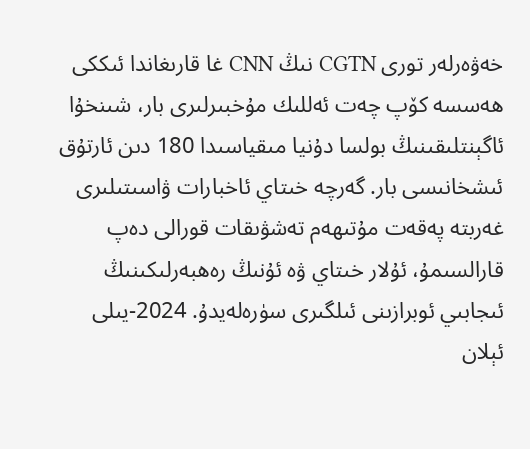خەۋەرلەر تورى CGTN نىڭ CNN غا قارىغاندا ئىككى ھەسسە كۆپ چەت ئەللىك مۇخبىرلىرى بار، شىنخۇا ئاگېنتلىقىنىڭ بولسا دۇنيا مىقياسىدا 180 دىن ئارتۇق ئىشخانىسى بار. گەرچە خىتاي ئاخبارات ۋاسىتىلىرى غەربتە پەقەت مۇتىھەم تەشۋىقات قورالى دەپ قارالسىمۇ، ئۇلار خىتاي ۋە ئۇنىڭ رەھبەرلىكىنىڭ ئىجابىي ئوبرازىنى ئىلگىرى سۈرەلەيدۇ. 2024-يىلى ئېلان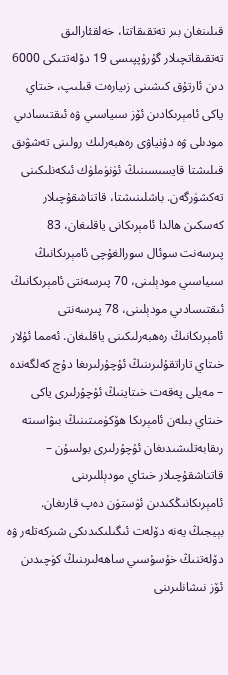قىلىنغان بىر تەتقىقاتتا، خەلقئارالىق تەتقىقاتچىلار گۇرۇپپىسى 19 دۆلەتتىكى 6000 دىن ئارتۇق كىشىنى زىيارەت قىلىپ، خىتاي ياكى ئامېرىكادىن ئۆز سىياسىي ۋە ئىقتىسادىي مودىلى ۋە دۇنياۋى رەھبەرلىك رولىنى تەشۋىق قىلىشتا قايسىسىنىڭ ئۈنۈملۈك ئىكەنلىكىنى تەكشۈرگەن. باشلىنىشتا، قاتناشقۇچىلار كەسكىن ھالدا ئامېرىكانى ياقلىغان، 83 پىرسەنت سوئال سورالغۇچى ئامېرىكانىڭ سىياسىي مودېلىنى، 70 پىرسەنتى ئامېرىكانىڭ ئىقتىسادىي مودېلىنى، 78 پىرسەنتى ئامېرىكانىڭ رەھبەرلىكىنى ياقلىغان. ئەمما ئۇلار خىتاي تاراتقۇلىرىنىڭ ئۇچۇرلىرىغا دۇچ كەلگەندە – مەيلى پەقەت خىتاينىڭ ئۇچۇرلىرى ياكى خىتاي بىلەن ئامېرىكا ھۆكۈمىتىنىڭ بىۋاسىتە رىقابەتلىشىدىغان ئۇچۇرلىرى بولسۇن – قاتناشقۇچىلار خىتاي مودېللىرىنى ئامېرىكانىڭكىدىن ئۈستۈن دەپ قارىغان.
بېيجىڭ يەنە دۆلەت ئىگىلىكىدىكى شىركەتلەر ۋە دۆلەتنىڭ خۇسۇسىي ساھەلىرىنىڭ كۈچىدىن ئۆز نىشانلىرىنى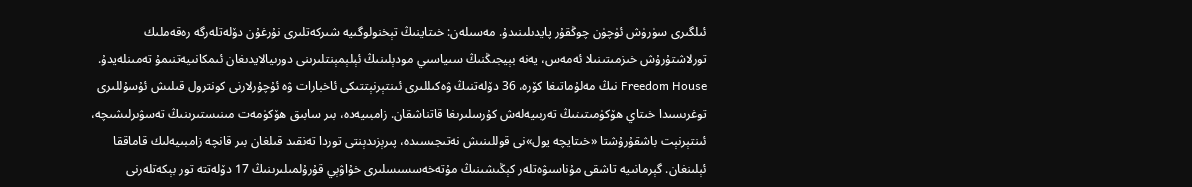ئىلگىرى سۈرۈش ئۈچۈن چوڭقۇر پايدىلىنىدۇ. مەسىلەن: خىتاينىڭ تېخنولوگىيە شىركەتلىرى نۇرغۇن دۆلەتلەرگە رەقەملىك تورلاشتۇرۇش خىزمىتىنىلا ئەمەس، يەنە بېيجىڭنىڭ سىياسىي مودېلىنىڭ ئېلېمېنتلىرىنى دورىيالايدىغان ئىمكانىيەتنىمۇ تەمىنلەيدۇ.
Freedom House نىڭ مەلۇماتىغا كۆرە، 36 دۆلەتنىڭ ۋەكىللىرى ئىنتېرنېتتىكى ئاخبارات ۋە ئۇچۇرلارنى كونترول قىلىش ئۇسۇللىرى توغرىسىدا خىتاي ھۆكۈمىتىنىڭ تەربىيەلەش كۇرسلىرىغا قاتناشقان. زامبىيەدە، بىر سابىق ھۆكۈمەت مىنىستىرىنىڭ تەسۋىرلىشىچە، ئىنتېرنېت باشقۇرۇشتا «خىتايچە يول»نى قوللىنىش نەتىجىسىدە، پىرېزىدېنتى توردا تەنقىد قىلغان بىر قانچە زامبىيەلىك قاماققا ئېلىنغان. گېرمانىيە تاشقى مۇناسىۋەتلەر كېڭىشىنىڭ مۇتەخەسسىسلىرى خۇاۋېي قۇرۇلمىلىرىنىڭ 17 دۆلەتتە تور بېكەتلەرنى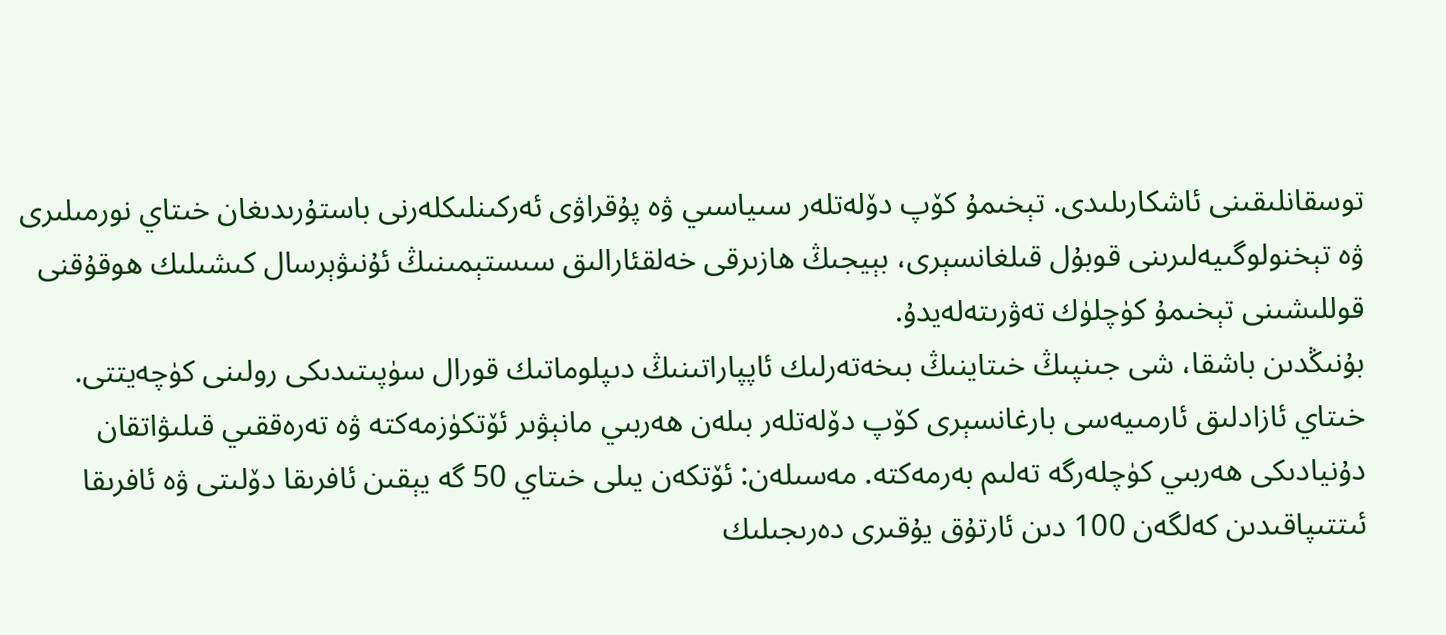توسقانلىقىنى ئاشكارىلىدى. تېخىمۇ كۆپ دۆلەتلەر سىياسىي ۋە پۇقراۋى ئەركىنلىكلەرنى باستۇرىدىغان خىتاي نورمىلىرى ۋە تېخنولوگىيەلىرىنى قوبۇل قىلغانسېرى، بېيجىڭ ھازىرقى خەلقئارالىق سىستېمىنىڭ ئۇنىۋېرسال كىشىلىك ھوقۇقنى قوللىشىنى تېخىمۇ كۈچلۈك تەۋرىتەلەيدۇ.
بۇنىڭدىن باشقا، شى جىنپىڭ خىتاينىڭ بىخەتەرلىك ئاپپاراتىنىڭ دىپلوماتىك قورال سۈپىتىدىكى رولىنى كۈچەيتتى. خىتاي ئازادلىق ئارمىيەسى بارغانسېرى كۆپ دۆلەتلەر بىلەن ھەربىي مانېۋىر ئۆتكۈزمەكتە ۋە تەرەققىي قىلىۋاتقان دۇنيادىكى ھەربىي كۈچلەرگە تەلىم بەرمەكتە. مەسىلەن: ئۆتكەن يىلى خىتاي 50 گە يېقىن ئافرىقا دۆلىتى ۋە ئافرىقا ئىتتىپاقىدىن كەلگەن 100 دىن ئارتۇق يۇقىرى دەرىجىلىك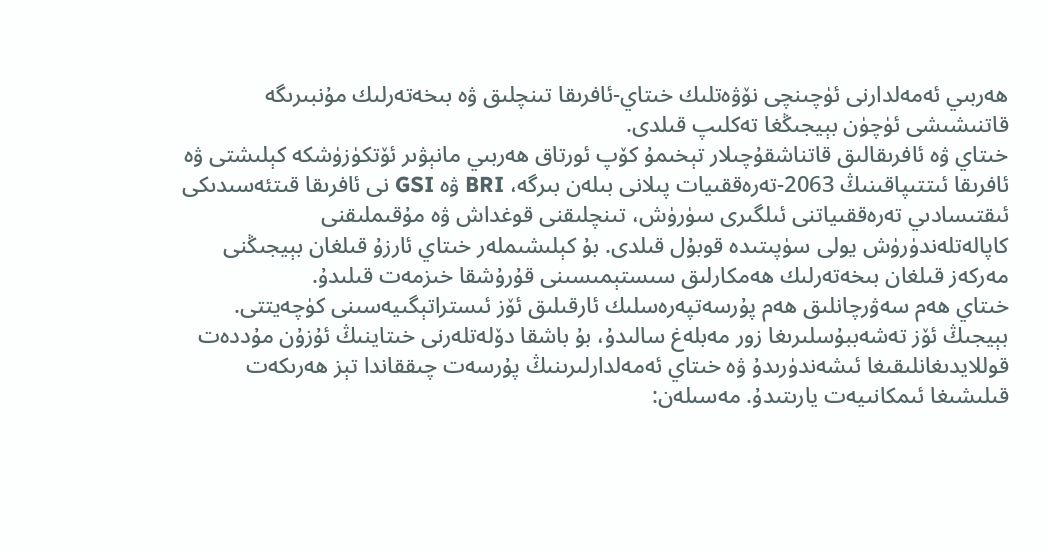ھەربىي ئەمەلدارنى ئۈچىنچى نۆۋەتلىك خىتاي-ئافرىقا تىنچلىق ۋە بىخەتەرلىك مۇنبىرىگە قاتنىشىشى ئۈچۈن بېيجىڭغا تەكلىپ قىلدى.
خىتاي ۋە ئافرىقالىق قاتناشقۇچىلار تېخىمۇ كۆپ ئورتاق ھەربىي مانېۋىر ئۆتكۈزۈشكە كېلىشتى ۋە ئافرىقا ئىتتىپاقىنىڭ 2063-تەرەققىيات پىلانى بىلەن بىرگە، BRI ۋە GSI نى ئافرىقا قىتئەسىدىكى ئىقتىسادىي تەرەققىياتنى ئىلگىرى سۈرۈش، تىنچلىقنى قوغداش ۋە مۇقىملىقنى كاپالەتلەندۈرۈش يولى سۈپىتىدە قوبۇل قىلدى. بۇ كېلىشىملەر خىتاي ئارزۇ قىلغان بېيجىڭنى مەركەز قىلغان بىخەتەرلىك ھەمكارلىق سىستېمىسىنى قۇرۇشقا خىزمەت قىلىدۇ.
خىتاي ھەم سەۋرچانلىق ھەم پۇرسەتپەرەسلىك ئارقىلىق ئۆز ئىستراتېگىيەسىنى كۈچەيتتى. بېيجىڭ ئۆز تەشەببۇسلىرىغا زور مەبلەغ سالىدۇ، بۇ باشقا دۆلەتلەرنى خىتاينىڭ ئۇزۇن مۇددەت قوللايدىغانلىقىغا ئىشەندۈرىدۇ ۋە خىتاي ئەمەلدارلىرىنىڭ پۇرسەت چىققاندا تېز ھەرىكەت قىلىشىغا ئىمكانىيەت يارىتىدۇ. مەسىلەن: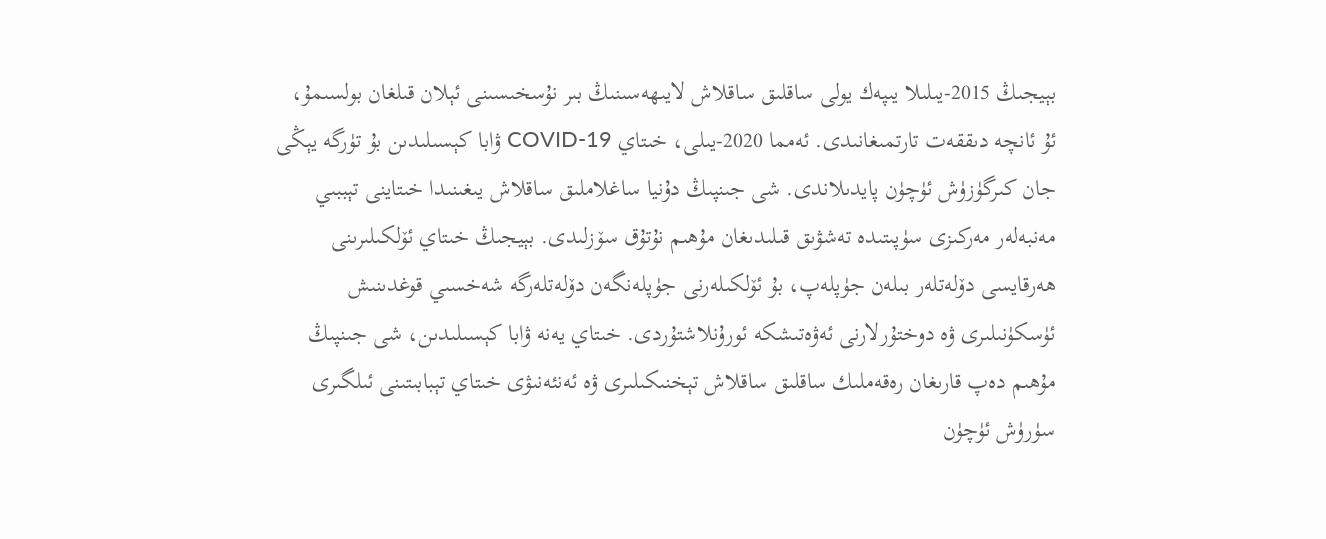بېيجىڭ 2015-يىلىلا يىپەك يولى ساقلىق ساقلاش لايىھەسىنىڭ بىر نۇسخىسىنى ئېلان قىلغان بولسىمۇ، ئۇ ئانچە دىققەت تارتمىغانىدى. ئەمما 2020-يىلى، خىتاي COVID-19 ۋابا كېسىلىدىن بۇ تۈرگە يېڭى جان كىرگۈزۈش ئۈچۈن پايدىلاندى. شى جىنپىڭ دۇنيا ساغلاملىق ساقلاش يىغىنىدا خىتاينى تېببىي مەنبەلەر مەركىزى سۈپىتىدە تەشۋىق قىلىدىغان مۇھىم نۇتۇق سۆزلىدى. بېيجىڭ خىتاي ئۆلكىلىرىنى ھەرقايسى دۆلەتلەر بىلەن جۈپلەپ، بۇ ئۆلكىلەرنى جۈپلەنگەن دۆلەتلەرگە شەخسىي قوغدىنىش ئۈسكۈنىلىرى ۋە دوختۇرلارنى ئەۋەتىشكە ئورۇنلاشتۇردى. خىتاي يەنە ۋابا كېسىلىدىن، شى جىنپىڭ مۇھىم دەپ قارىغان رەقەملىك ساقلىق ساقلاش تېخنىكىلىرى ۋە ئەنئەنىۋى خىتاي تېبابىتىنى ئىلگىرى سۈرۈش ئۈچۈن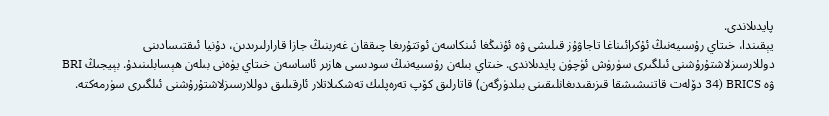پايدىلاندى.
يېقىندا، خىتاي رۇسىيەنىڭ ئۇكرائىناغا تاجاۋۇز قىلىشى ۋە ئۇنىڭغا ئىنكاسەن ئوتتۇرىغا چىققان غەربنىڭ جازا قارارلىرىدىن، دۇنيا ئىقتىسادىنى دوللارسىزلاشتۇرۇشنى ئىلگىرى سۈرۈش ئۈچۈن پايدىلاندى. خىتاي بىلەن رۇسىيەنىڭ سودىسى ھازىر ئاساسەن خىتاي يۈەنى بىلەن ھېسابلىنىدۇ. بېيجىڭ BRI ۋە BRICS (34 دۆلەت قاتنىشىشقا قىزىقىدىغانلىقىنى بىلدۈرگەن) قاتارلىق كۆپ تەرەپلىك تەشكىلاتلار ئارقىلىق دوللارسىزلاشتۇرۇشنى ئىلگىرى سۈرمەكتە.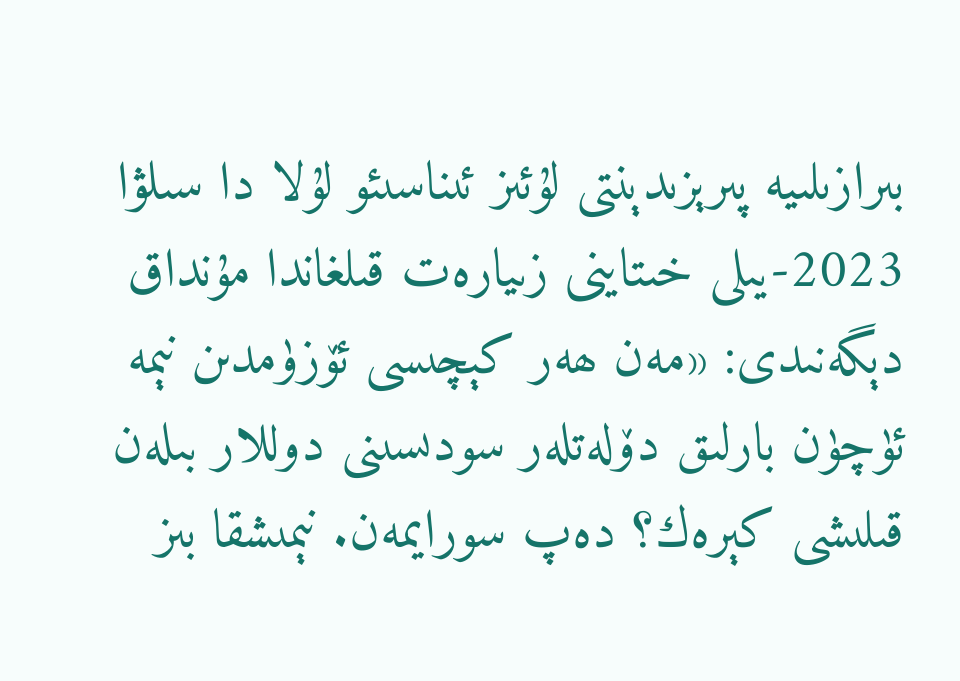بىرازىلىيە پىرېزىدېنتى لۇئىز ئىناسىئو لۇلا دا سىلۋا 2023-يىلى خىتاينى زىيارەت قىلغاندا مۇنداق دېگەنىدى: «مەن ھەر كېچىسى ئۆزۈمدىن نېمە ئۈچۈن بارلىق دۆلەتلەر سودىسىنى دوللار بىلەن قىلىشى كېرەك؟ دەپ سورايمەن. نېمىشقا بىز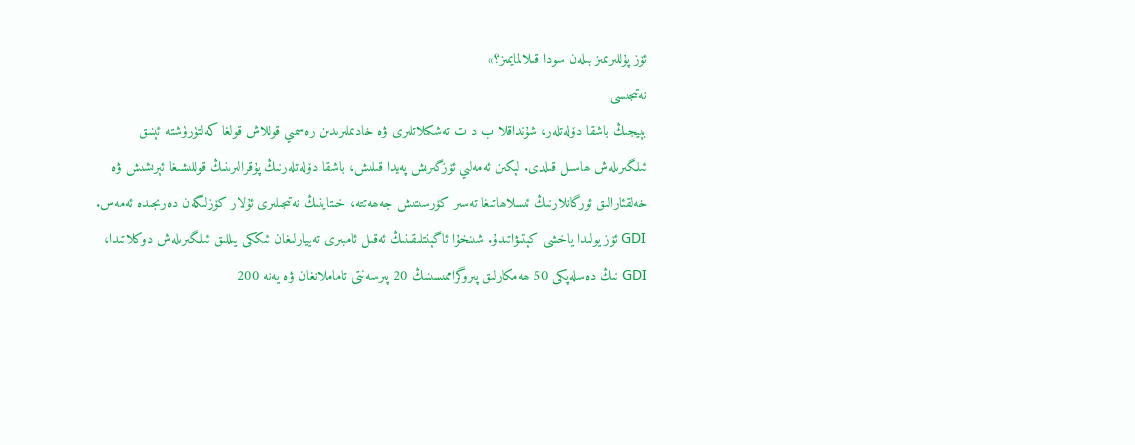ئۆز پۇللىرىمىز بىلەن سودا قىلالمايمىز؟»
نەتىجىسى
بېيجىڭ باشقا دۆلەتلەر، شۇنداقلا ب د ت تەشكىلاتلىرى ۋە خادىملىرىدىن رەسمىي قوللاش قولغا كەلتۈرۈشتە ئېنىق ئىلگىرىلەش ھاسىل قىلدى. لېكىن ئەمەلىي ئۆزگىرىش پەيدا قىلىش، باشقا دۆلەتلەرنىڭ پۇقرالىرىنىڭ قوللىشىغا ئېرىشىش ۋە خەلقئارالىق ئورگانلارنىڭ ئىسلاھاتىغا تەسىر كۆرسىتىش جەھەتتە، خىتاينىڭ نەتىجىلىرى ئۇلار كۆزلىگەن دەرىجىدە ئەمەس.
GDI ئۆز يولىدا ياخشى كېتىۋاتىدۇ. شىنخۇا ئاگېنتلىقىنىڭ ئەقىل ئامبىرى تەييارلىغان ئىككى يىللىق ئىلگىرىلەش دوكلاتىدا، GDI نىڭ دەسلەپكى 50 ھەمكارلىق پىروگراممىسىنىڭ 20 پىرسەنتى تاماملانغان ۋە يەنە 200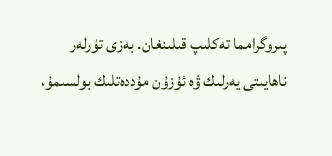پىروگرامما تەكلىپ قىلىنغان. بەزى تۈرلەر ناھايىتى يەرلىك ۋە ئۇزۇن مۇددەتلىك بولسىمۇ،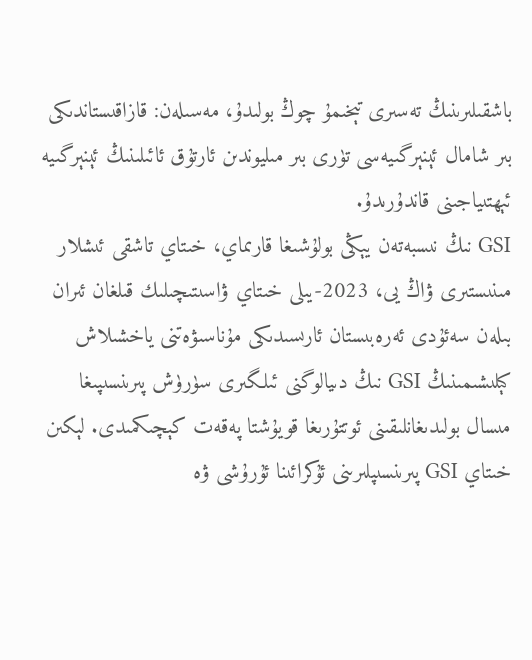باشقىلىرىنىڭ تەسىرى تېخىمۇ چوڭ بولىدۇ، مەسىلەن: قازاقىستاندىكى بىر شامال ئېنېرگىيەسى تۈرى بىر مىليوندىن ئارتۇق ئائىلىنىڭ ئېنېرگىيە ئېھتىياجىنى قاندۇرىدۇ.
GSI نىڭ نىسبەتەن يېڭى بولۇشىغا قارىماي، خىتاي تاشقى ئىشلار مىنىستىرى ۋاڭ يى، 2023-يىلى خىتاي ۋاسىتىچىلىك قىلغان ئىران بىلەن سەئۇدى ئەرەبىستان ئارىسىدىكى مۇناسىۋەتنى ياخشىلاش كېلىشىمىنىڭ GSI نىڭ دىيالوگنى ئىلگىرى سۈرۈش پىرىنسىپىغا مىسال بولىدىغانلىقىنى ئوتتۇرىغا قويۇشتا پەقەت كېچىكمىدى. لېكىن خىتاي GSI پىرىنسىپلىرىنى ئۇكرائىنا ئۇرۇشى ۋە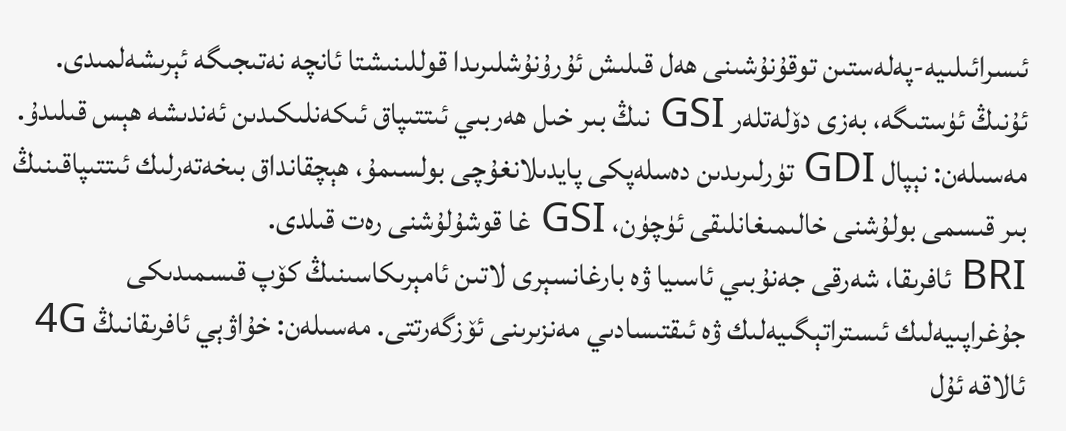ئىسرائىلىيە-پەلەستىن توقۇنۇشىنى ھەل قىلىش ئۇرۇنۇشلىرىدا قوللىنىشتا ئانچە نەتىجىگە ئېرىشەلمىدى. ئۇنىڭ ئۈستىگە، بەزى دۆلەتلەر GSI نىڭ بىر خىل ھەربىي ئىتتىپاق ئىكەنلىكىدىن ئەندىشە ھېس قىلىدۇ. مەسىلەن: نېپال GDI تۈرلىرىدىن دەسلەپكى پايدىلانغۇچى بولسىمۇ، ھېچقانداق بىخەتەرلىك ئىتتىپاقىنىڭ بىر قىسمى بولۇشنى خالىمىغانلىقى ئۈچۈن، GSI غا قوشۇلۇشنى رەت قىلدى.
BRI ئافرىقا، شەرقى جەنۇبىي ئاسىيا ۋە بارغانسېرى لاتىن ئامېرىكاسىنىڭ كۆپ قىسمىدىكى جۇغراپىيەلىك ئىستراتېگىيەلىك ۋە ئىقتىسادىي مەنزىرىنى ئۆزگەرتتى. مەسىلەن: خۇاۋېي ئافرىقانىڭ 4G ئالاقە ئۇل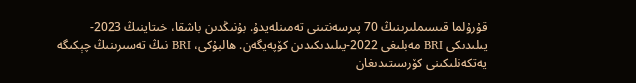قۇرۇلما قىسىملىرىنىڭ 70 پىرسەنتىنى تەمىنلەيدۇ. بۇنىڭدىن باشقا، خىتاينىڭ 2023-يىلىدىكى BRI مەبلىغى 2022-يىلىدىكىدىن كۆپەيگەن. ھالبۇكى، BRI نىڭ تەسىرىنىڭ چېكىگە يەتكەنلىكىنى كۆرسىتىدىغان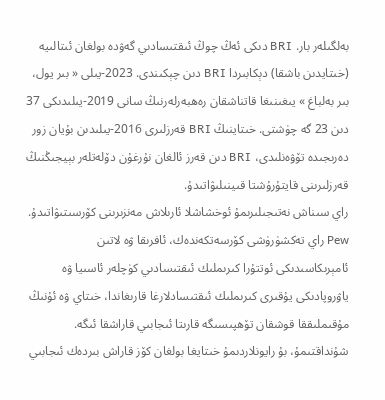بەلگىلەر بار. BRI دىكى ئەڭ چوڭ ئىقتىسادىي گەۋدە بولغان ئىتالىيە (خىتايدىن باشقا) دېكابىردا BRI دىن چېكىندى. 2023-يىلى « بىر يول، بىر بەلباغ » يىغىنىغا قاتناشقان رەھبەرلەرنىڭ سانى 2019-يىلىدىكى 37 دىن 23 گە چۈشتى. خىتاينىڭ BRI قەرزلىرى 2016-يىلىدىن بۇيان زور دەرىجىدە تۆۋەنلىدى، BRI دىن قەرز ئالغان نۇرغۇن دۆلەتلەر بېيجىڭنىڭ قەرزلىرىنى قايتۇرۇشتا قىينىلىۋاتىدۇ.
راي سىناش نەتىجىلىرىمۇ ئوخشاشلا ئارىلاش مەنزىرىنى كۆرسىتىۋاتىدۇ. Pew راي تەكشۈرۈشى كۆرسەتكەندەك، ئافرىقا ۋە لاتىن ئامېرىكاسىدىكى ئوتتۇرا كىرىملىك ئىقتىسادىي كۈچلەر ئاسىيا ۋە ياۋروپادىكى يۇقىرى كىرىملىك ئىقتىسادلارغا قارىغاندا، خىتاي ۋە ئۇنىڭ مۇقىملىققا قوشقان تۆھپىسىگە قارىتا ئىجابىي قاراشقا ئىگە. شۇنداقتىمۇ، بۇ رايونلاردىمۇ خىتايغا بولغان كۆز قاراش بىردەك ئىجابىي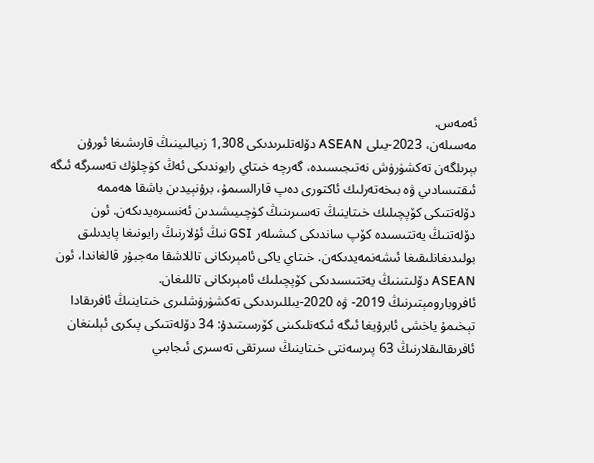ئەمەس.
مەسىلەن، 2023-يىلى ASEAN دۆلەتلىرىدىكى 1,308 زىيالىينىڭ قارىشىغا ئورۇن بېرىلگەن تەكشۈرۈش نەتىجىسىدە، گەرچە خىتاي رايوندىكى ئەڭ كۈچلۈك تەسىرگە ئىگە ئىقتىسادىي ۋە بىخەتەرلىك ئاكتورى دەپ قارالسىمۇ، برۇنېيدىن باشقا ھەممە دۆلەتتىكى كۆپچىلىك خىتاينىڭ تەسىرىنىڭ كۈچىيىشىدىن ئەنسىرەيدىكەن. ئون دۆلەتنىڭ يەتتىسىدە كۆپ ساندىكى كىشىلەر GSI نىڭ ئۇلارنىڭ رايونىغا پايدىلىق بولىدىغانلىقىغا ئىشەنمەيدىكەن. خىتاي ياكى ئامېرىكانى تاللاشقا مەجبۇر قالغاندا، ئون ASEAN دۆلىتىنىڭ يەتتىسىدىكى كۆپچىلىك ئامېرىكانى تاللىغان.
ئافروبارومېتىرنىڭ 2019- ۋە 2020-يىللىرىدىكى تەكشۈرۈشلىرى خىتاينىڭ ئافرىقادا تېخىمۇ ياخشى ئابرۇيغا ئىگە ئىكەنلىكىنى كۆرسىتىدۇ: 34 دۆلەتتىكى پىكرى ئېلىنغان ئافرىقالىقلارنىڭ 63 پىرسەنتى خىتاينىڭ سىرتقى تەسىرى ئىجابىي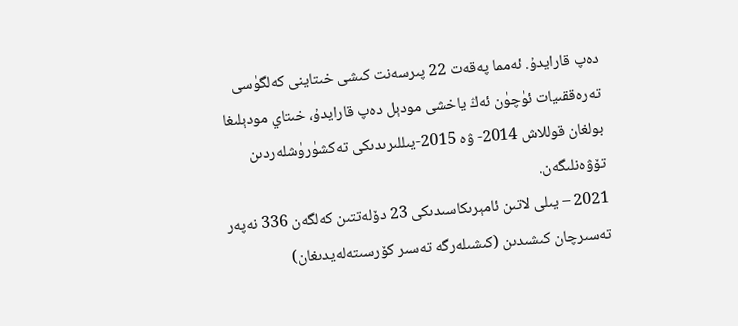دەپ قارايدۇ. ئەمما پەقەت 22 پىرسەنت كىشى خىتاينى كەلگۈسى تەرەققىيات ئۈچۈن ئەڭ ياخشى مودېل دەپ قارايدۇ، خىتاي مودېلىغا بولغان قوللاش 2014- ۋە 2015-يىللىرىدىكى تەكشۈرۈشلەردىن تۆۋەنلىگەن.
2021 – يىلى لاتىن ئامېرىكاسىدىكى 23 دۆلەتتىن كەلگەن 336 نەپەر تەسىرچان كىشىدىن (كىشىلەرگە تەسىر كۆرسىتەلەيدىغان)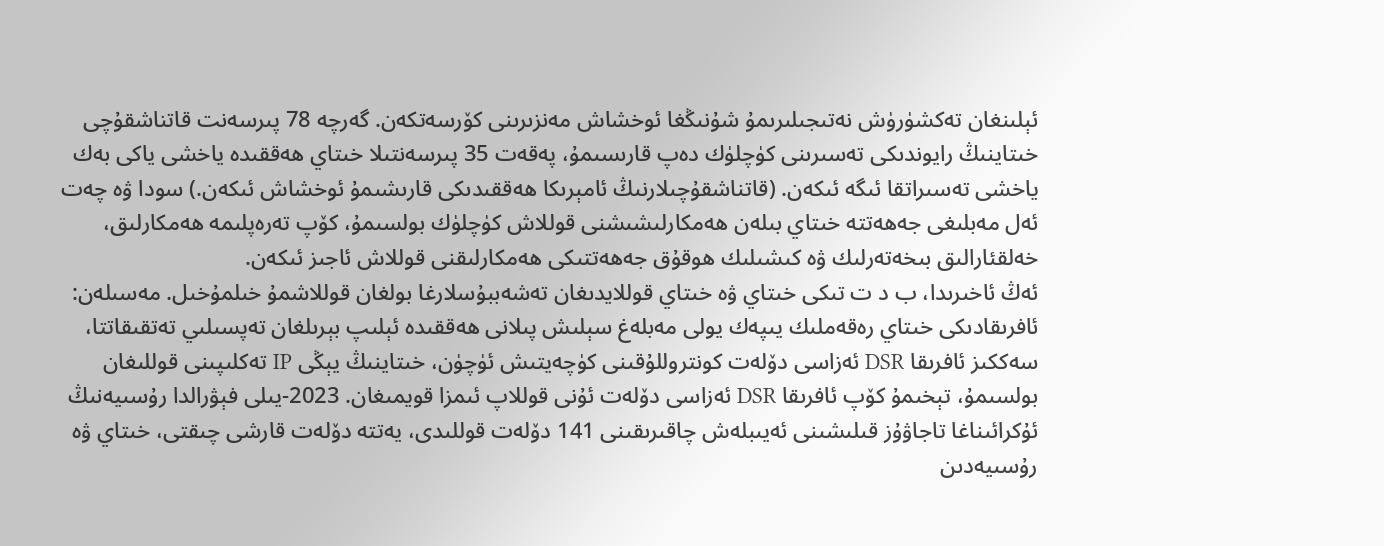ئېلىنغان تەكشۈرۈش نەتىجىلىرىمۇ شۇنىڭغا ئوخشاش مەنزىرىنى كۆرسەتكەن. گەرچە 78 پىرسەنت قاتناشقۇچى خىتاينىڭ رايوندىكى تەسىرىنى كۈچلۈك دەپ قارىسىمۇ، پەقەت 35 پىرسەنتىلا خىتاي ھەققىدە ياخشى ياكى بەك ياخشى تەسىراتقا ئىگە ئىكەن. (قاتناشقۇچىلارنىڭ ئامېرىكا ھەققىدىكى قارىشىمۇ ئوخشاش ئىكەن.) سودا ۋە چەت ئەل مەبلىغى جەھەتتە خىتاي بىلەن ھەمكارلىشىشنى قوللاش كۈچلۈك بولسىمۇ، كۆپ تەرەپلىمە ھەمكارلىق، خەلقئارالىق بىخەتەرلىك ۋە كىشىلىك ھوقۇق جەھەتتىكى ھەمكارلىقنى قوللاش ئاجىز ئىكەن.
ئەڭ ئاخىرىدا، ب د ت تىكى خىتاي ۋە خىتاي قوللايدىغان تەشەببۇسلارغا بولغان قوللاشمۇ خىلمۇخىل. مەسىلەن: ئافرىقادىكى خىتاي رەقەملىك يىپەك يولى مەبلەغ سېلىش پىلانى ھەققىدە ئېلىپ بېرىلغان تەپسىلىي تەتقىقاتتا، سەككىز ئافرىقا DSR ئەزاسى دۆلەت كونتروللۇقىنى كۈچەيتىش ئۈچۈن، خىتاينىڭ يېڭى IP تەكلىپىنى قوللىغان بولسىمۇ، تېخىمۇ كۆپ ئافرىقا DSR ئەزاسى دۆلەت ئۇنى قوللاپ ئىمزا قويمىغان. 2023-يىلى فېۋرالدا رۇسىيەنىڭ ئۇكرائىناغا تاجاۋۇز قىلىشىنى ئەيىبلەش چاقىرىقىنى 141 دۆلەت قوللىدى، يەتتە دۆلەت قارشى چىقتى، خىتاي ۋە رۇسىيەدىن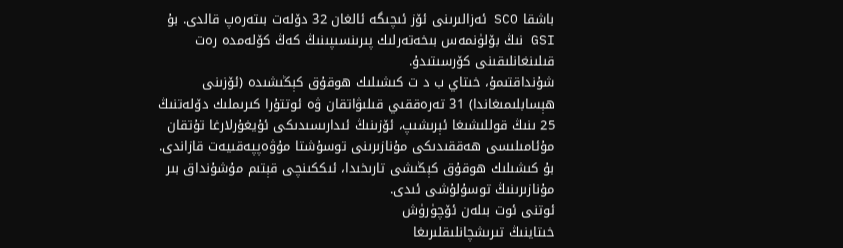باشقا SCO ئەزالىرىنى ئۆز ئىچىگە ئالغان 32 دۆلەت بىتەرەپ قالدى. بۇ GSI نىڭ بۆلۈنمەس بىخەتەرلىك پىرىنسىپىنىڭ كەڭ كۆلەمدە رەت قىلىنغانلىقىنى كۆرسىتىدۇ.
شۇنداقتىمۇ، خىتاي ب د ت كىشىلىك ھوقۇق كېڭىشىدە (ئۆزىنى ھېسابلىمىغاندا) 31 تەرەققىي قىلىۋاتقان ۋە ئوتتۇرا كىرىملىك دۆلەتنىڭ 25 ىنىڭ قوللىشىغا ئېرىشىپ، ئۆزىنىڭ ئىدارىسىدىكى ئۇيغۇرلارغا تۇتقان مۇئامىلىسى ھەققىدىكى مۇنازىرىنى توسۇشتا مۇۋەپپەقىيەت قازاندى. بۇ كىشىلىك ھوقۇق كېڭىشى تارىخىدا، ئىككىنچى قېتىم مۇشۇنداق بىر مۇنازىرىنىڭ توسۇلۇشى ئىدى.
ئوتنى ئوت بىلەن ئۆچۈرۈش
خىتاينىڭ تىرىشچانلىقلىرىغا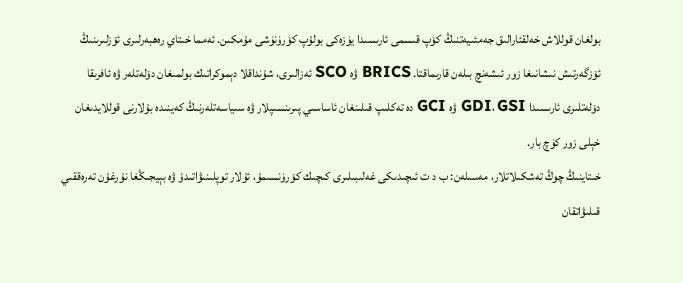بولغان قوللاش خەلقئارالىق جەمئىيەتنىڭ كۆپ قىسمى ئارىسىدا يۈزەكى بولۇپ كۆرۈنۈشى مۇمكىن. ئەمما خىتاي رەھبەرلىرى ئۆزلىرىنىڭ ئۆزگەرتىش نىشانىغا زور ئىشەنچ بىلەن قارىماقتا. BRICS ۋە SCO ئەزالىرى، شۇنداقلا دېموكراتىك بولمىغان دۆلەتلەر ۋە ئافرىقا دۆلەتلىرى ئارىسىدا GDI، GSI ۋە GCI دە تەكلىپ قىلىنغان ئاساسىي پىرىنسىپلار ۋە سىياسەتلەرنىڭ كەينىدە بۇلارنى قوللايدىغان خېلى زور كۈچ بار.
خىتاينىڭ چوڭ تەشكىلاتلار، مەسىلەن: ب د ت ئىچىدىكى غەلىبىلىرى كىچىك كۆرۈنسىمۇ، ئۇلار توپلىنىۋاتىدۇ ۋە بېيجىڭغا نۇرغۇن تەرەققىي قىلىۋاتقان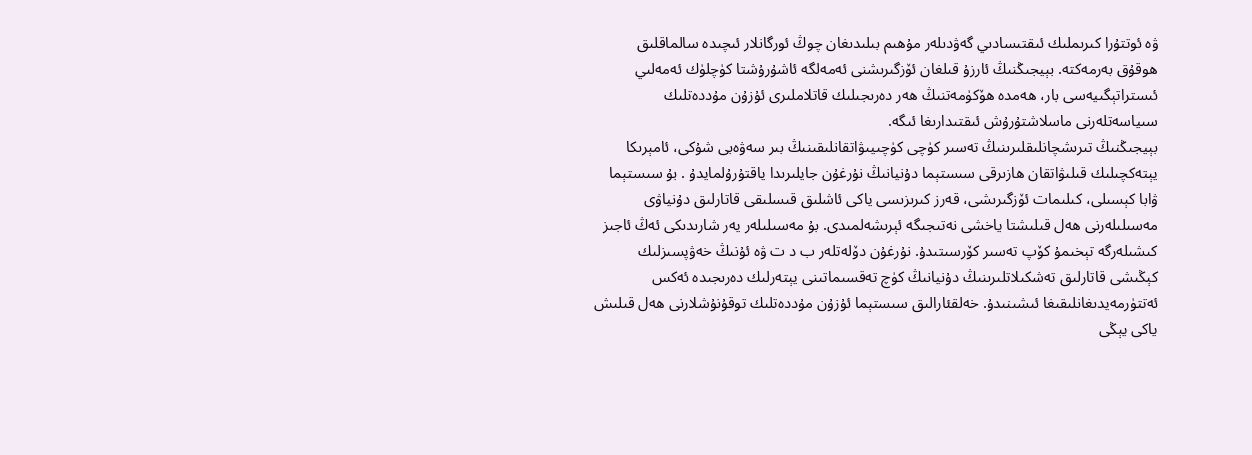ۋە ئوتتۇرا كىرىملىك ئىقتىسادىي گەۋدىلەر مۇھىم بىلىدىغان چوڭ ئورگانلار ئىچىدە سالماقلىق ھوقۇق بەرمەكتە. بېيجىڭنىڭ ئارزۇ قىلغان ئۆزگىرىشنى ئەمەلگە ئاشۇرۇشتا كۈچلۈك ئەمەلىي ئىستراتېگىيەسى بار، ھەمدە ھۆكۈمەتنىڭ ھەر دەرىجىلىك قاتلاملىرى ئۇزۇن مۇددەتلىك سىياسەتلەرنى ماسلاشتۇرۇش ئىقتىدارىغا ئىگە.
بېيجىڭنىڭ تىرىشچانلىقلىرىنىڭ تەسىر كۈچى كۈچىيىۋاتقانلىقىنىڭ بىر سەۋەبى شۇكى، ئامېرىكا يېتەكچىلىك قىلىۋاتقان ھازىرقى سىستېما دۇنيانىڭ نۇرغۇن جايلىرىدا ياقتۇرۇلمايدۇ . بۇ سىستېما ۋابا كېسىلى، كىلىمات ئۆزگىرىشى، قەرز كىرىزىسى ياكى ئاشلىق قىسلىقى قاتارلىق دۇنياۋى مەسىلىلەرنى ھەل قىلىشتا ياخشى نەتىجىگە ئېرىشەلمىدى. بۇ مەسىلىلەر يەر شارىدىكى ئەڭ ئاجىز كىشىلەرگە تېخىمۇ كۆپ تەسىر كۆرسىتىدۇ. نۇرغۇن دۆلەتلەر ب د ت ۋە ئۇنىڭ خەۋپسىزلىك كېڭىشى قاتارلىق تەشكىلاتلىرىنىڭ دۇنيانىڭ كۈچ تەقسىماتىنى يېتەرلىك دەرىجىدە ئەكس ئەتتۈرمەيدىغانلىقىغا ئىشىنىدۇ. خەلقئارالىق سىستېما ئۇزۇن مۇددەتلىك توقۇنۇشلارنى ھەل قىلىش ياكى يېڭى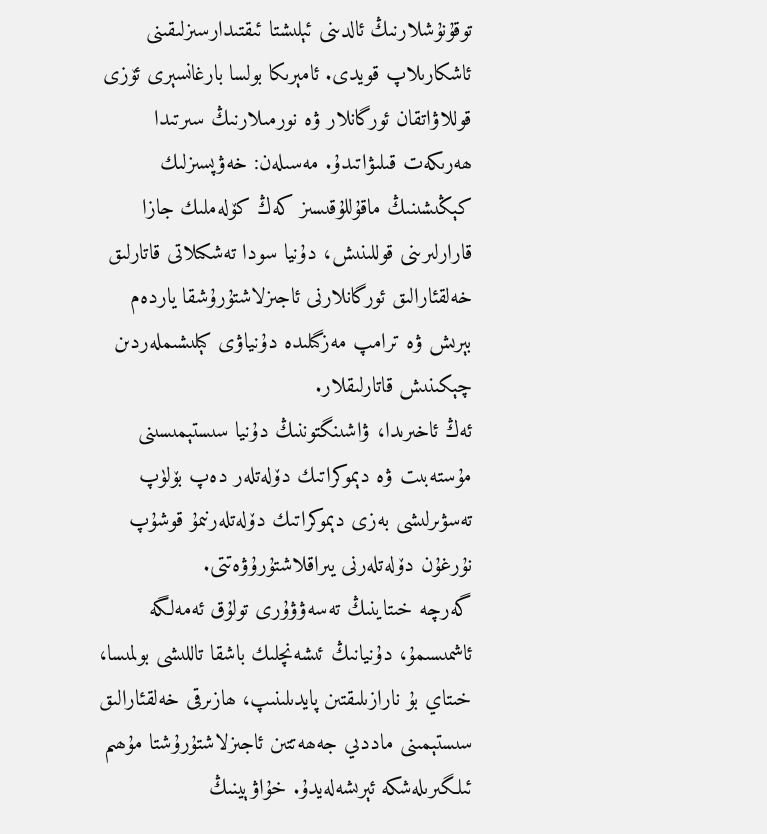توقۇنۇشلارنىڭ ئالدىنى ئېلىشتا ئىقتىدارسىزلىقىنى ئاشكارىلاپ قويدى. ئامېرىكا بولسا بارغانسېرى ئۆزى قوللاۋاتقان ئورگانلار ۋە نورمىلارنىڭ سىرتىدا ھەرىكەت قىلىۋاتىدۇ. مەسىلەن: خەۋپسىزلىك كېڭىشىنىڭ ماقۇللۇقىسىز كەڭ كۆلەملىك جازا قارارلىرىنى قوللىنىش، دۇنيا سودا تەشكىلاتى قاتارلىق خەلقئارالىق ئورگانلارنى ئاجىزلاشتۇرۇشقا ياردەم بېرىش ۋە ترامپ مەزگىلىدە دۇنياۋى كېلىشىملەردىن چېكىنىش قاتارلىقلار.
ئەڭ ئاخىرىدا، ۋاشىنگتوننىڭ دۇنيا سىستېمىسىنى مۇستەبىت ۋە دېموكراتىك دۆلەتلەر دەپ بۆلۈپ تەسۋىرلىشى بەزى دېموكراتىك دۆلەتلەرنىمۇ قوشۇپ نۇرغۇن دۆلەتلەرنى يىراقلاشتۇرۇۋەتتى.
گەرچە خىتاينىڭ تەسەۋۋۇرى تولۇق ئەمەلگە ئاشمىسىمۇ، دۇنيانىڭ ئىشەنچلىك باشقا تاللىشى بولمىسا، خىتاي بۇ نارازىلىقتىن پايدىلىنىپ، ھازىرقى خەلقئارالىق سىستېمىنى ماددىي جەھەتتىن ئاجىزلاشتۇرۇشتا مۇھىم ئىلگىرىلەشكە ئېرىشەلەيدۇ. خۇاۋېينىڭ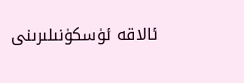ئالاقە ئۈسكۈنىلىرىنى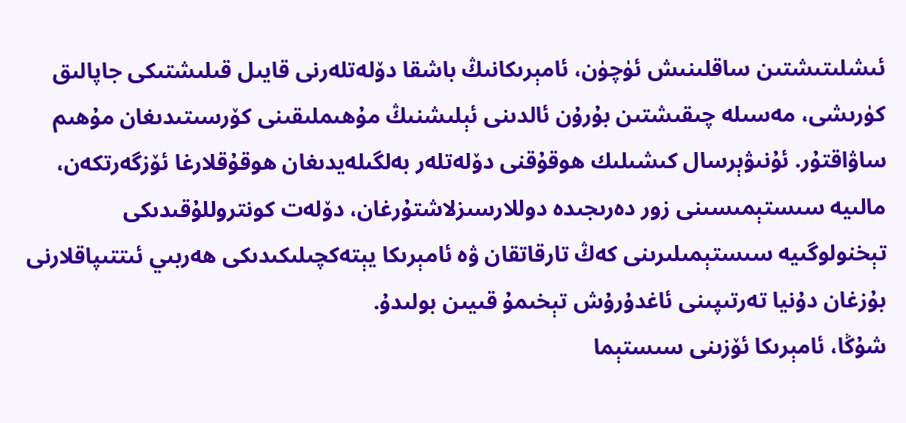ئىشلىتىشتىن ساقلىنىش ئۈچۈن، ئامېرىكانىڭ باشقا دۆلەتلەرنى قايىل قىلىشتىكى جاپالىق كۈرىشى، مەسىلە چىقىشتىن بۇرۇن ئالدىنى ئېلىشنىڭ مۇھىملىقىنى كۆرسىتىدىغان مۇھىم ساۋاقتۇر. ئۇنىۋېرسال كىشىلىك ھوقۇقنى دۆلەتلەر بەلگىلەيدىغان ھوقۇقلارغا ئۆزگەرتكەن، مالىيە سىستېمىسىنى زور دەرىجىدە دوللارسىزلاشتۇرغان، دۆلەت كونتروللۇقىدىكى تېخنولوگىيە سىستېمىلىرىنى كەڭ تارقاتقان ۋە ئامېرىكا يېتەكچىلىكىدىكى ھەربىي ئىتتىپاقلارنى بۇزغان دۇنيا تەرتىپىنى ئاغدۇرۇش تېخىمۇ قىيىن بولىدۇ.
شۇڭا، ئامېرىكا ئۆزىنى سىستېما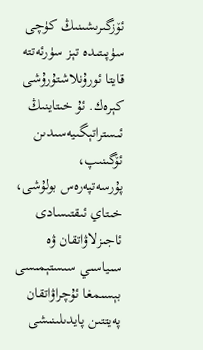ئۆزگىرىشىنىڭ كۈچى سۈپىتىدە تېز سۈرئەتتە قايتا ئورۇنلاشتۇرۇشى كېرەك. ئۇ خىتاينىڭ ئىستراتېگىيەسىدىن ئۆگىنىپ، پۇرسەتپەرەس بولۇشى، خىتاي ئىقتىسادى ئاجىزلاۋاتقان ۋە سىياسىي سىستېمىسى بېسىمغا ئۇچراۋاتقان پەيتتىن پايدىلىنىشى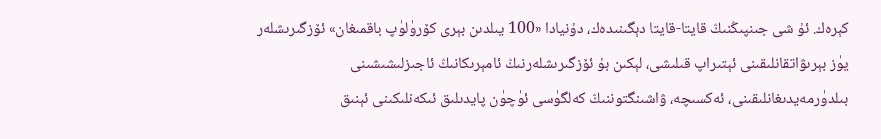كېرەك. ئۇ شى جىنپىڭنىڭ قايتا-قايتا دېگىنىدەك، دۇنيادا «100 يىلدىن بېرى كۆرۈلۈپ باقمىغان» ئۆزگىرىشلەر يۈز بېرىۋاتقانلىقىنى ئېتىراپ قىلىشى، لېكىن بۇ ئۆزگىرىشلەرنىڭ ئامېرىكانىڭ ئاجىزلىشىشىنى بىلدۈرمەيدىغانلىقىنى، ئەكسىچە، ۋاشىنگتوننىڭ كەلگۈسى ئۈچۈن پايدىلىق ئىكەنلىكىنى ئېنىق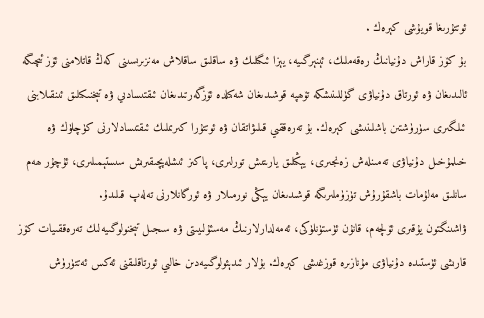ئوتتۇرىغا قويۇشى كېرەك .
بۇ كۆز قاراش دۇنيانىڭ رەقەملىك، ئېنېرگىيە، يېزا ئىگىلىك ۋە ساقلىق ساقلاش مەنزىرىسىنى كەڭ قاتلامنى ئۆز ئىچىگە ئالىدىغان ۋە ئورتاق دۇنياۋى گۈللىنىشكە تۆھپە قوشىدىغان شەكىلدە ئۆزگەرتىدىغان ئىقتىسادىي ۋە تېخنىكىلىق ئىنقىلابنى ئىلگىرى سۈرۈشتىن باشلىنىشى كېرەك. بۇ تەرەققىي قىلىۋاتقان ۋە ئوتتۇرا كىرىملىك ئىقتىسادلارنى كۈچلۈك ۋە خىلمۇخىل دۇنياۋى تەمىنلەش زەنجىرى، يېڭىلىق يارىتىش تورلىرى، پاكىز ئىشلەپچىقىرىش سىستېمىلىرى، ئۇچۇر ھەم سانلىق مەلۇمات باشقۇرۇش تۈزۈملىرىگە قوشىدىغان يېڭى نورمىلار ۋە ئورگانلارنى تەلەپ قىلىدۇ.
ۋاشىنگتون يۇقىرى ئۆلچەم، قانۇن ئۈستۈنلۈكى، ئەمەلدارلارنىڭ مەسئۇلىيىتى ۋە سىجىل تېخنولوگىيەلىك تەرەققىيات كۆز قارىشى ئۈستىدە دۇنياۋى مۇنازىرە قوزغىشى كېرەك. بۇلار ئىدېئولوگىيەدىن خالىي ئورتاقلىقنى ئەكس ئەتتۈرۈش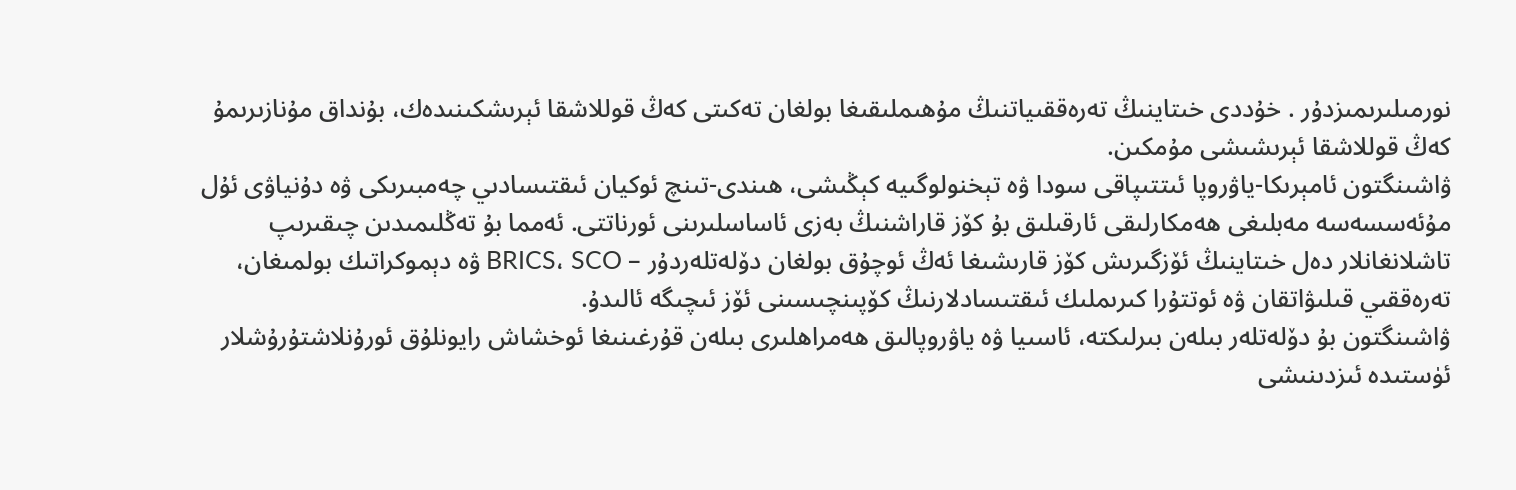نورمىلىرىمىزدۇر . خۇددى خىتاينىڭ تەرەققىياتنىڭ مۇھىملىقىغا بولغان تەكىتى كەڭ قوللاشقا ئېرىشكىنىدەك، بۇنداق مۇنازىرىمۇ كەڭ قوللاشقا ئېرىشىشى مۇمكىن.
ۋاشىنگتون ئامېرىكا-ياۋروپا ئىتتىپاقى سودا ۋە تېخنولوگىيە كېڭىشى، ھىندى-تىنچ ئوكيان ئىقتىسادىي چەمبىرىكى ۋە دۇنياۋى ئۇل مۇئەسسەسە مەبلىغى ھەمكارلىقى ئارقىلىق بۇ كۆز قاراشنىڭ بەزى ئاساسلىرىنى ئورناتتى. ئەمما بۇ تەڭلىمىدىن چىقىرىپ تاشلانغانلار دەل خىتاينىڭ ئۆزگىرىش كۆز قارىشىغا ئەڭ ئوچۇق بولغان دۆلەتلەردۇر – BRICS، SCO ۋە دېموكراتىك بولمىغان، تەرەققىي قىلىۋاتقان ۋە ئوتتۇرا كىرىملىك ئىقتىسادلارنىڭ كۆپىنچىسىنى ئۆز ئىچىگە ئالىدۇ.
ۋاشىنگتون بۇ دۆلەتلەر بىلەن بىرلىكتە، ئاسىيا ۋە ياۋروپالىق ھەمراھلىرى بىلەن قۇرغىنىغا ئوخشاش رايونلۇق ئورۇنلاشتۇرۇشلار ئۈستىدە ئىزدىنىشى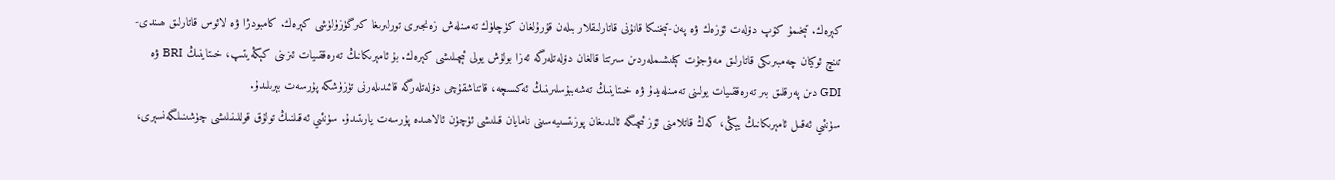كېرەك. تېخىمۇ كۆپ دۆلەت ئۆزەك ۋە پەن-تېخنىكا قانۇنى قاتارلىقلار بىلەن قۇرۇلغان كۈچلۈك تەمىنلەش زەنجىرى تورلىرىغا كىرگۈزۈلۈشى كېرەك. كامبودژا ۋە لائوس قاتارلىق ھىندى-تىنچ ئوكيان چەمبىرىكى قاتارلىق مەۋجۇت كېلىشىملەردىن سىرتتا قالغان دۆلەتلەرگە ئەزا بولۇش يولى ئېچىلىشى كېرەك. بۇ ئامېرىكانىڭ تەرەققىيات ئىزىنى كېڭەيتىپ، خىتاينىڭ BRI ۋە GDI دىن پەرقلىق بىر تەرەققىيات يولىنى تەمىنلەيدۇ ۋە خىتاينىڭ تەشەببۇسلىرىنىڭ ئەكسىچە، قاتناشقۇچى دۆلەتلەرگە قائىدىلەرنى تۈزۈشكە پۇرسەت بېرىلىدۇ.
سۈنئىي ئەقىل ئامېرىكانىڭ يېڭى، كەڭ قاتلامنى ئۆز ئىچىگە ئالىدىغان پوزىتسىيەسىنى نامايان قىلىشى ئۈچۈن ئالاھىدە پۇرسەت يارىتىدۇ. سۈنئىي ئەقىلنىڭ تولۇق قوللىنىلىشى چۈشىنىلگەنسېرى،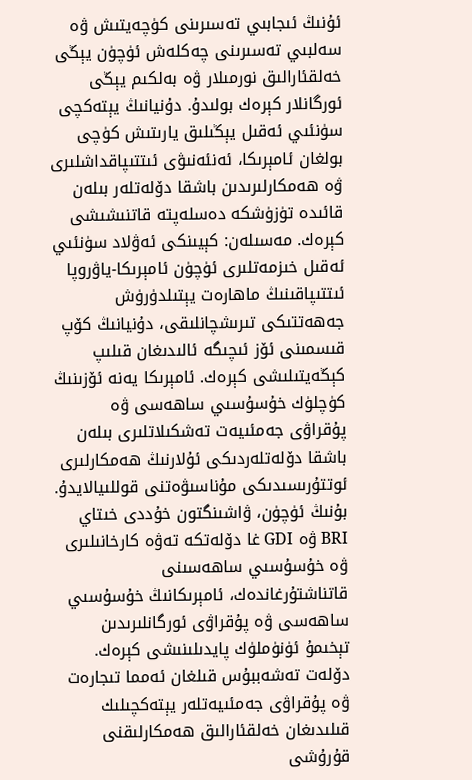ئۇنىڭ ئىجابىي تەسىرىنى كۈچەيتىش ۋە سەلبىي تەسىرىنى چەكلەش ئۈچۈن يېڭى خەلقئارالىق نورمىلار ۋە بەلكىم يېڭى ئورگانلار كېرەك بولىدۇ. دۇنيانىڭ يېتەكچى سۈنئىي ئەقىل يېڭىلىق يارىتىش كۈچى بولغان ئامېرىكا، ئەنئەنىۋى ئىتتىپاقداشلىرى ۋە ھەمكارلىرىدىن باشقا دۆلەتلەر بىلەن قائىدە تۈزۈشكە دەسلەپتە قاتنىشىشى كېرەك. مەسىلەن: كېيىنكى ئەۋلاد سۈنئىي ئەقىل خىزمەتلىرى ئۈچۈن ئامېرىكا-ياۋروپا ئىتتىپاقىنىڭ ماھارەت يېتىلدۈرۈش جەھەتتىكى تىرىشچانلىقى، دۇنيانىڭ كۆپ قىسمىنى ئۆز ئىچىگە ئالىدىغان قىلىپ كېڭەيتىلىشى كېرەك. ئامېرىكا يەنە ئۆزىنىڭ كۈچلۈك خۇسۇسىي ساھەسى ۋە پۇقراۋى جەمئىيەت تەشكىلاتلىرى بىلەن باشقا دۆلەتلەردىكى ئۇلارنىڭ ھەمكارلىرى ئوتتۇرىسىدىكى مۇناسىۋەتنى قوللىيالايدۇ.
بۇنىڭ ئۈچۈن، ۋاشىنگتون خۇددى خىتاي BRI ۋە GDI غا دۆلەتكە تەۋە كارخانىلىرى ۋە خۇسۇسىي ساھەسىنى قاتناشتۇرغاندەك، ئامېرىكانىڭ خۇسۇسىي ساھەسى ۋە پۇقراۋى ئورگانلىرىدىن تېخىمۇ ئۈنۈملۈك پايدىلىنىشى كېرەك. دۆلەت تەشەببۇس قىلغان ئەمما تىجارەت ۋە پۇقراۋى جەمئىيەتلەر يېتەكچىلىك قىلىدىغان خەلقئارالىق ھەمكارلىقنى قۇرۇشى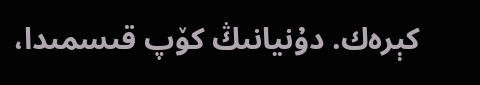كېرەك. دۇنيانىڭ كۆپ قىسمىدا،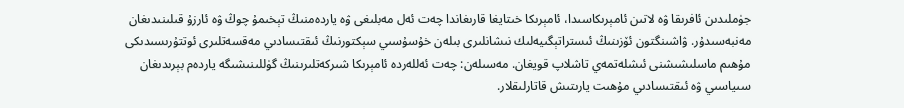جۈملىدىن ئافرىقا ۋە لاتىن ئامېرىكاسىدا، ئامېرىكا خىتايغا قارىغاندا چەت ئەل مەبلىغى ۋە ياردەمنىڭ تېخىمۇ چوڭ ۋە ئارزۇ قىلىنىدىغان مەنبەسىدۇر. ۋاشىنگتون ئۆزىنىڭ ئىستراتېگىيەلىك نىشانلىرى بىلەن خۇسۇسىي سېكتورنىڭ ئىقتىسادىي مەقسەتلىرى ئوتتۇرىسىدىكى مۇھىم ماسلىشىشنى ئىشلەتمەي تاشلاپ قويغان. مەسىلەن: چەت ئەللەردە ئامېرىكا شىركەتلىرىنىڭ گۈللىنىشىگە ياردەم بېرىدىغان سىياسىي ۋە ئىقتىسادىي مۇھىت يارىتىش قاتارلىقلار.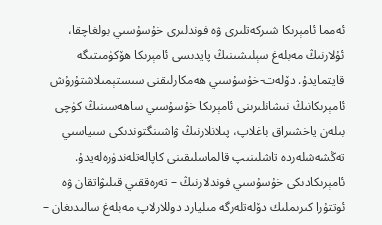ئەمما ئامېرىكا شىركەتلىرى ۋە فوندلىرى خۇسۇسىي بولغاچقا، ئۇلارنىڭ مەبلەغ سېلىشىنىڭ پايدىسى ئامېرىكا ھۆكۈمىتىگە قايتمايدۇ. دۆلەت-خۇسۇسىي ھەمكارلىقنى سىستېمىلاشتۇرۇش ئامېرىكانىڭ نىشانلىرىنى ئامېرىكا خۇسۇسىي ساھەسىنىڭ كۈچى بىلەن ياخشىراق باغلاپ، پىلانلارنىڭ ۋاشىنگتوندىكى سىياسىي تەڭشەشلەردە تاشلىنىپ قالماسلىقىنى كاپالەتلەندۈرەلەيدۇ. ئامېرىكادىكى خۇسۇسىي فوندلارنىڭ – تەرەققىي قىلىۋاتقان ۋە ئوتتۇرا كىرىملىك دۆلەتلەرگە مىليارد دوللارلاپ مەبلەغ سالىدىغان –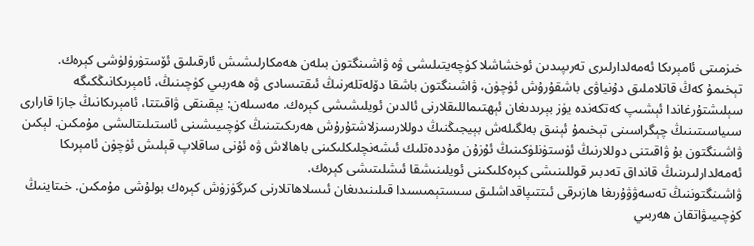خىزمىتى ئامېرىكا ئەمەلدارلىرى تەرىپىدىن ئوخشاشلا كۈچەيتىلىشى ۋە ۋاشىنگتون بىلەن ھەمكارلىشىش ئارقىلىق ئۆستۈرۈلۈشى كېرەك.
تېخىمۇ كەڭ قاتلاملىق دۇنياۋى باشقۇرۇش ئۈچۈن، ۋاشىنگتون باشقا دۆلەتلەرنىڭ ئىقتىسادى ۋە ھەربىي كۈچىنىڭ، ئامېرىكانىڭكىگە سېلىشتۇرغاندا ئېشىپ كەتكەندە يۈز بېرىدىغان ئېھتىماللىقلارنى ئالدىن ئويلىشىشى كېرەك. مەسىلەن: يېقىنقى ۋاقىتتا، ئامېرىكانىڭ جازا قارارى سىياسىتىنىڭ چېگراسىنى تېخىمۇ ئېنىق بەلگىلەش بېيجىڭنىڭ دوللارسىزلاشتۇرۇش ھەرىكىتىنىڭ كۈچىيىشىنى ئاستىلىتالىشى مۇمكىن. لېكىن ۋاشىنگتون بۇ ۋاقىتنى دوللارنىڭ ئۈستۈنلۈكىنىڭ ئۇزۇن مۇددەتلىك ئىشەنچلىكلىكىنى باھالاش ۋە ئۇنى ساقلاپ قېلىش ئۈچۈن ئامېرىكا ئەمەلدارلىرىنىڭ قانداق تەدبىر قوللىنىشى كېرەكلىكىنى ئويلىنىشقا ئىشلىتىشى كېرەك.
ۋاشىنگتوننىڭ تەسەۋۋۇرىغا ھازىرقى ئىتتىپاقداشلىق سىستېمىسىدا قىلىنىدىغان ئىسلاھاتلارنى كىرگۈزۈش كېرەك بولۇشى مۇمكىن. خىتاينىڭ كۈچىيىۋاتقان ھەربىي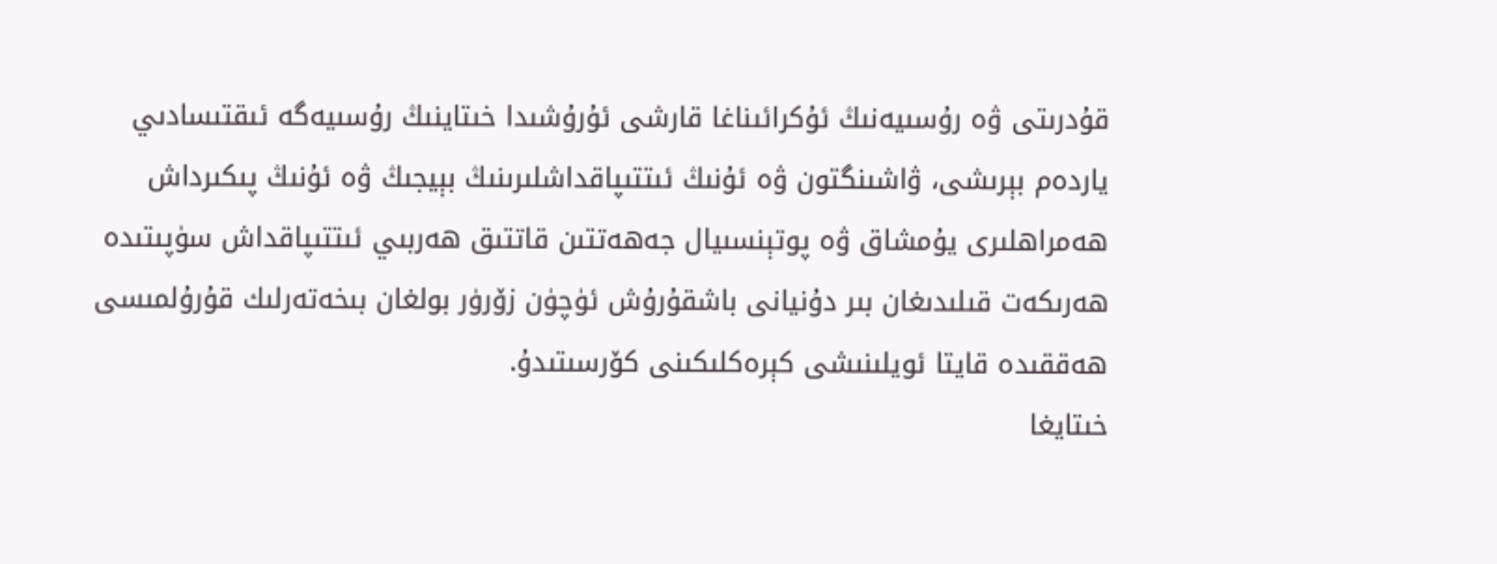قۇدرىتى ۋە رۇسىيەنىڭ ئۇكرائىناغا قارشى ئۇرۇشىدا خىتاينىڭ رۇسىيەگە ئىقتىسادىي ياردەم بېرىشى، ۋاشىنگتون ۋە ئۇنىڭ ئىتتىپاقداشلىرىنىڭ بېيجىڭ ۋە ئۇنىڭ پىكىرداش ھەمراھلىرى يۇمشاق ۋە پوتېنسىيال جەھەتتىن قاتتىق ھەربىي ئىتتىپاقداش سۈپىتىدە ھەرىكەت قىلىدىغان بىر دۇنيانى باشقۇرۇش ئۈچۈن زۆرۈر بولغان بىخەتەرلىك قۇرۇلمىسى ھەققىدە قايتا ئويلىنىشى كېرەكلىكىنى كۆرسىتىدۇ.
خىتايغا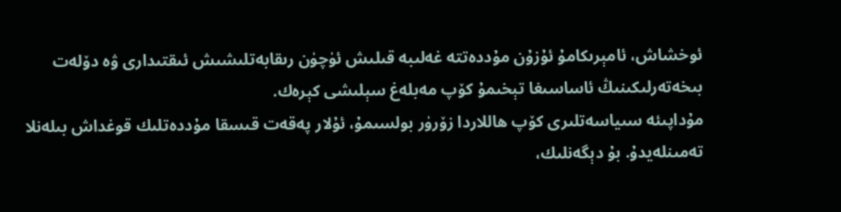ئوخشاش، ئامېرىكامۇ ئۇزۇن مۇددەتتە غەلىبە قىلىش ئۈچۈن رىقابەتلىشىش ئىقتىدارى ۋە دۆلەت بىخەتەرلىكىنىڭ ئاساسىغا تېخىمۇ كۆپ مەبلەغ سېلىشى كېرەك.
مۇداپىئە سىياسەتلىرى كۆپ ھاللاردا زۆرۈر بولسىمۇ، ئۇلار پەقەت قىسقا مۇددەتلىك قوغداش بىلەنلا تەمىنلەيدۇ. بۇ دېگەنلىك،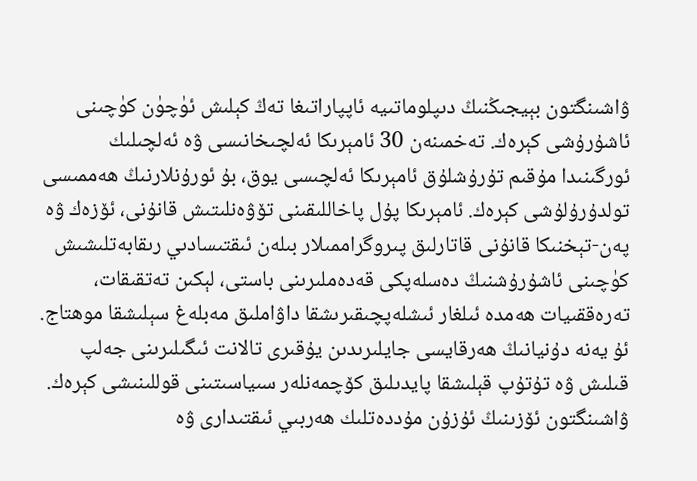ۋاشىنگتون بېيجىڭنىڭ دىپلوماتىيە ئاپپاراتىغا تەڭ كېلىش ئۈچۈن كۈچىنى ئاشۇرۇشى كېرەك. تەخمىنەن 30 ئامېرىكا ئەلچىخانىسى ۋە ئەلچىلىك ئورگىنىدا مۇقىم تۇرۇشلۇق ئامېرىكا ئەلچىسى يوق، بۇ ئورۇنلارنىڭ ھەممىسى تولدۇرۇلۇشى كېرەك. ئامېرىكا پۇل پاخاللىقىنى تۆۋەنلىتىش قانۇنى، ئۆزەك ۋە پەن-تېخنىكا قانۇنى قاتارلىق پىروگراممىلار بىلەن ئىقتىسادىي رىقابەتلىشىش كۈچىنى ئاشۇرۇشنىڭ دەسلەپكى قەدەملىرىنى باستى، لېكىن تەتقىقات، تەرەققىيات ھەمدە ئىلغار ئىشلەپچىقىرىشقا داۋاملىق مەبلەغ سېلىشقا موھتاج. ئۇ يەنە دۇنيانىڭ ھەرقايسى جايلىرىدىن يۇقىرى تالانت ئىگىلىرىنى جەلپ قىلىش ۋە تۇتۇپ قېلىشقا پايدىلىق كۆچمەنلەر سىياسىتىنى قوللىنىشى كېرەك. ۋاشىنگتون ئۆزىنىڭ ئۇزۇن مۇددەتلىك ھەربىي ئىقتىدارى ۋە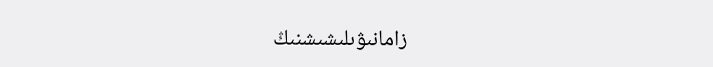زامانىۋىلىشىشنىڭ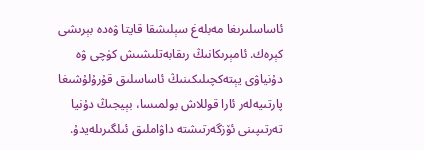ئاساسلىرىغا مەبلەغ سېلىشقا قايتا ۋەدە بېرىشى كېرەك. ئامېرىكانىڭ رىقابەتلىشىش كۈچى ۋە دۇنياۋى يېتەكچىلىكىنىڭ ئاساسلىق قۇرۇلۇشىغا پارتىيەلەر ئارا قوللاش بولمىسا، بېيجىڭ دۇنيا تەرتىپىنى ئۆزگەرتىشتە داۋاملىق ئىلگىرىلەيدۇ.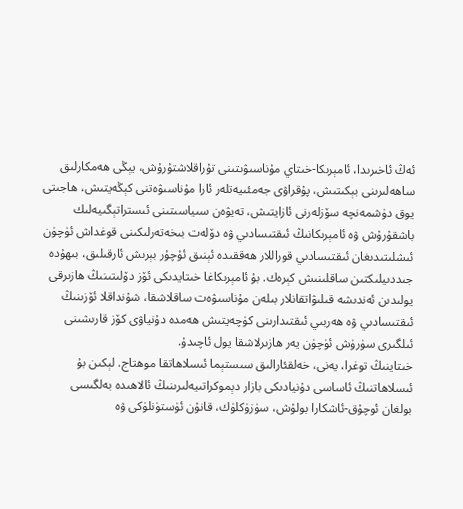ئەڭ ئاخىرىدا، ئامېرىكا-خىتاي مۇناسىۋىتىنى تۇراقلاشتۇرۇش، يېڭى ھەمكارلىق ساھەلىرىنى بېكىتىش، پۇقراۋى جەمئىيەتلەر ئارا مۇناسىۋەتنى كېڭەيتىش، ھاجىتى يوق دۈشمەنچە سۆزلەرنى ئازايتىش، تەيۋەن سىياسىتىنى ئىستراتېگىيەلىك باشقۇرۇش ۋە ئامېرىكانىڭ ئىقتىسادىي ۋە دۆلەت بىخەتەرلىكىنى قوغداش ئۈچۈن ئىشلىتىدىغان ئىقتىسادىي قوراللار ھەققىدە ئېنىق ئۇچۇر بېرىش ئارقىلىق، بىھۇدە جىددىيلىكتىن ساقلىنىش كېرەك. بۇ ئامېرىكاغا خىتايدىكى ئۆز دۆلىتىنىڭ ھازىرقى يولىدىن ئەندىشە قىلىۋاتقانلار بىلەن مۇناسىۋەت ساقلاشقا، شۇنداقلا ئۆزىنىڭ ئىقتىسادىي ۋە ھەربىي ئىقتىدارىنى كۈچەيتىش ھەمدە دۇنياۋى كۆز قارىشىنى ئىلگىرى سۈرۈش ئۈچۈن يەر ھازىرلاشقا يول ئاچىدۇ.
خىتاينىڭ توغرا، يەنى، خەلقئارالىق سىستېما ئىسلاھاتقا موھتاج. لېكىن بۇ ئىسلاھاتنىڭ ئاساسى دۇنيادىكى بازار دېموكراتىيەلىرىنىڭ ئالاھىدە بەلگىسى بولغان ئوچۇق-ئاشكارا بولۇش، سۈزۈكلۈك، قانۇن ئۈستۈنلۈكى ۋە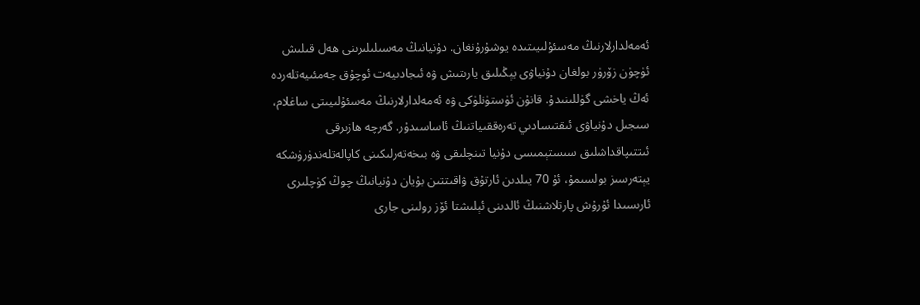ئەمەلدارلارنىڭ مەسئۇلىيىتىدە يوشۇرۇنغان. دۇنيانىڭ مەسىلىلىرىنى ھەل قىلىش ئۈچۈن زۆرۈر بولغان دۇنياۋى يېڭىلىق يارىتىش ۋە ئىجادىيەت ئوچۇق جەمئىيەتلەردە ئەڭ ياخشى گۈللىنىدۇ. قانۇن ئۈستۈنلۈكى ۋە ئەمەلدارلارنىڭ مەسئۇلىيىتى ساغلام، سىجىل دۇنياۋى ئىقتىسادىي تەرەققىياتنىڭ ئاساسىدۇر. گەرچە ھازىرقى ئىتتىپاقداشلىق سىستېمىسى دۇنيا تىنچلىقى ۋە بىخەتەرلىكىنى كاپالەتلەندۈرۈشكە يېتەرسىز بولسىمۇ، ئۇ 70 يىلدىن ئارتۇق ۋاقىتتىن بۇيان دۇنيانىڭ چوڭ كۈچلىرى ئارىسىدا ئۇرۇش پارتلاشنىڭ ئالدىنى ئېلىشتا ئۆز رولىنى جارى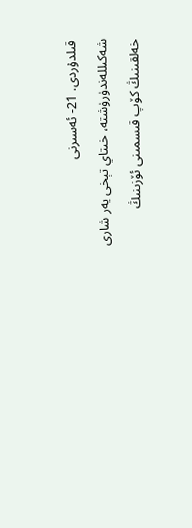قىلدۇردى. 21- ئەسىرنى شەكىللەندۈرۈشتە، خىتاي تېخى يەر شارى خەلقىنىڭ كۆپ قىسمىنى ئۆزىنىڭ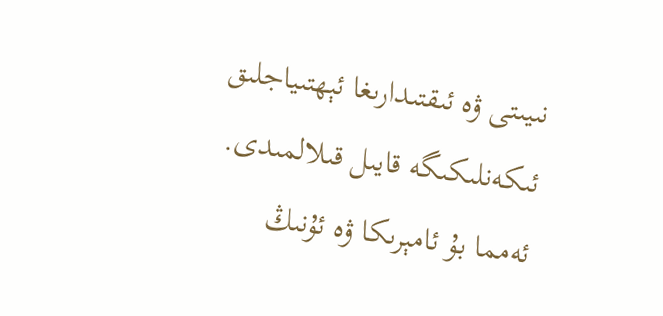نىيىتى ۋە ئىقتىدارىغا ئېھتىياجلىق ئىكەنلىكىگە قايىل قىلالمىدى. ئەمما بۇ ئامېرىكا ۋە ئۇنىڭ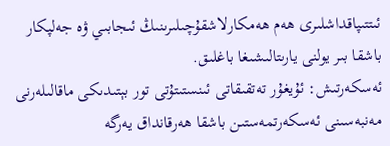ئىتتىپاقداشلىرى ھەم ھەمكارلاشقۇچىلىرىنىڭ ئىجابىي ۋە جەلپكار باشقا بىر يولنى يارىتالىشىغا باغلىق.
ئەسكەرتىش: ئۇيغۇر تەتقىقاتى ئىنستىتۇتى تور بېتىدىكى ماقالىلەرنى مەنبەسىنى ئەسكەرتمەستىن باشقا ھەرقانداق يەرگە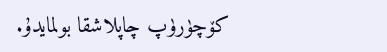كۆچۈرۈپ چاپلاشقا بولمايدۇ.